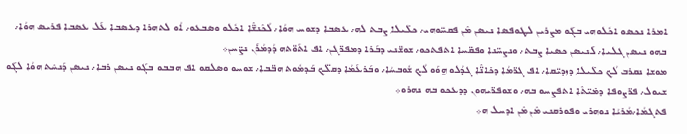ܐܡܪܐ ܢܟܣܘ ܐܟܽܠܘܗܝ ܒܓܰܘ ܡܨܪܝܢ ܠܛܘܦܣܐ ܢܝܣܢ ܡܶܢ ܦܩܚ̈ܘܗܝ܇ ܟܠܺܝܠܐ ܨܒܬ ܠܗ܇ ܥܣܒܐ ܕܫܘܚ ܗܘܳܐ܇ ܠܳܟܶܢܫ̈ܶܐ ܐܟܽܠܘ ܘܣܒܥܘ܇ ܐܳܘ ܠܬܗܪܐ ܕܥܣܒܐ ܥܰܠ ܥܣܒܐ ܦܪܝܣ ܗܘܳܐ܇ ܒܗܘ ܢܝܣܢ ܓܠܝܐ܇ ܠܰܢܝܣܢ ܟܣܝܐ ܨܒܬ܇ ܘܢܨܚ̈ܢܐ ܘܦܩ̈ܚܐ ܐܬܦܬܟܘ܇ ܫܘܫ̈ܢܝ ܕܒܰܪܐ ܕܡܦܪ̈ܓܢ܇ ܐܦ ܐܬܰܘ̈ܬܗ ܕܳܕܡܳܪܰܢ ܢܨ̈ܚܢ܀
ܡܘܫܐ ܢܩܪܒ ܠܳܟ ܟܠܺܝܠܐ ܕܙܕܝ̈ܩܐ܇ ܐܦ ܓܪ̈ܡܳܐ ܕܟܺܐܢ̈ܶܐ ܓܕܳܠܘ ܗ̱ܘܰܘ ܠܳܟ ܫܽܘܒܚܳܐ܇ ܘܒܰܪܥܰܡܳܐ ܕܩܠ̈ܟ ܒܰܕܡܽܘܬ ܗܒ̈ܒܐ܇ ܫܘܚܘ ܘܣܠܩܘ ܐܦ ܗܒܒܘ ܒܓܰܘ ܢܝܣܢ ܪܒܐ܇ ܢܝܣܢ ܕܰܢܚܶܬ ܗܘܳܐ ܠܓܰܘ ܫܝܘܠ܇ ܦܪ̈ܨܘܦܐ ܕܡܺܝ̈ܬܶܐ ܐܬܦܨܚܘ ܒܗ܇ ܘܫܘܦܪ̈ܝܗܘܢ ܕܕܥܟܘ ܒܗ ܢܗܪܘ܀
ܦܬܓܡܳܐ܇ܡܳܪܝܳܐ ܢܘܗܪܝ ܘܦܘܪܩܢܝ ܡܶܢ ܡܶܢ ܐܕܚܠ ܗ܀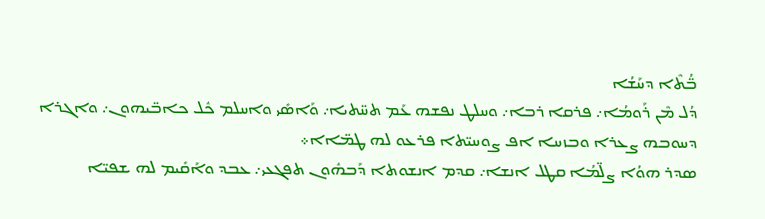ܒ̈ܳܬܶܐ ܕܚܰܫܳܐ
ܕܳܠ ܡܶܢ ܪܰܘܡܳܐ܇ ܦܪܩܐ ܪܒܐ܇ ܘܚܠܛ ܢܦܫܗ ܥܰܡ ܬܚ̈ܬܝܐ܇ ܘܰܐܣܺܝ ܘܐܚܠܡ ܟܽܠ ܟܐܒ̈ܝܗܘܢ܇ ܘܐܓܪܐ ܕܚܘܒܗ ܨܥܪܐ ܘܒܙܚܐ ܐܦ ܨܘܚܝ̈ܬܐ ܦܪܥܘ ܠܗ ܛܡ̈ܐܐ܀
ܣܕܪ ܗܘܳܐ ܨܠ̈ܡܳܐ ܩܛܠ ܐܢܫܐ܇ ܩܕܡ ܐܢܫܘܬܐ ܕܰܒܗܽܘܢ ܬܦܓܥܝ܇ ܥܒܕ ܘܐܰܩܺܝܡ ܠܗ ܫܦܝ̈ܐ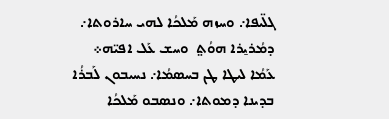ܓܠ̈ܝܦܐ܇ ܘܚܙܗ ܡܰܠܟܳܐ ܠܗܝ ܚܐܪܘܬܐ܇ ܕܡܳܪܝ̱ܪܐ ܗܘܳܬ݀  ܘܚܫ ܥܰܠ ܐܦܝ̈ܗ܀
ܥܰܡܳܐ ܠܝܛܐ ܛܢ ܒܚܣܡܳܐ܇ ܢܚܝܒܘܢ ܠܰܒܪܳܐ ܒܕܝܢܐ ܕܡܘܬܐ܇ ܘܢܣܒܘ ܡܰܠܟܳܐ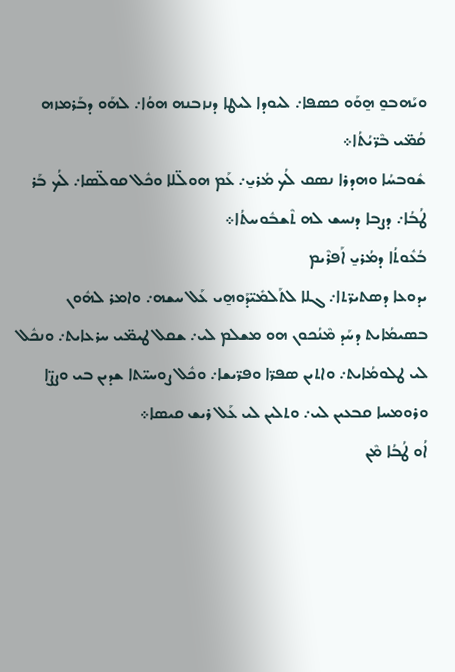ܘܝܰܗܒܘ̱ ܗ̱ܘܰܘ ܟܣܦܐ܇ ܠܝܘܕܐ ܠܝܛܐ ܕܢܙܒܢܗ ܗܘܳܐ܇ ܠܗܰܘ ܕܒܰܪܡܙܗ ܩܳܡ̈ܝ ܒܶܪ̈ܝܳܬܳܐ܀
ܫܽܘܒܚܳܐ ܘܗܕܪܐ ܢܣܩ ܠܳܟ ܡܳܪܝ̱܇ ܥܰܡ ܗܘܠ̈ܠܐ ܘܟܽܠ ܩܘܠ̈ܣܐ܇ ܠܳܟ ܒܰܪ ܛܳܒܳܐ܇ ܕܨܒܐ ܕܢܚܫ ܠܗ ܬܶܫܒܽܘܚܬܳܐ܀
ܒܳܥܽܘܬܳܐ ܕܡܳܪܝ̱ ܐܰܦܪܶܝܡ
ܝܕܘܥܐ ܕܣܬܝܪ̈ܬܐ܇ ܓܠܐ ܠܬܰܠܡܺܝ̈ܕܰܘܗ̱ܝ ܥܰܠ ܚܫܗ܇ ܘܐܡܪ ܠܗܽܘܢ ܒܣܝܡܳܐܝܬ ܕܚܰܕ ܡܶܢܳܟܘܢ ܗܘ ܡܫܠܡ ܠܝ܇ ܫܩܠ ܛܝܡ̈ܝ ܚܪܥܐܝܬ܇ ܘܢܟܽܠ ܠܝ ܛܠܘܡܳܐܝܬ܇ ܘܐܬܝܢ ܣܦܪ̈ܐ ܘܦܪ̈ܝܫܐ܇ ܘܟܽܠ ܨܘܚܝ̈ܬܐ ܫܕܝܢ ܒܝ ܘܨܨ̈ܐ ܘܪܘܡܚܐ ܩܒܥܝܢ ܠܝ܇ ܘܬܠܝܢ ܠܝ ܥܰܠ ܪܝܫ ܩܝܣܐ܀
ܐܳܘ ܛܳܒܳܐ ܡܶܢ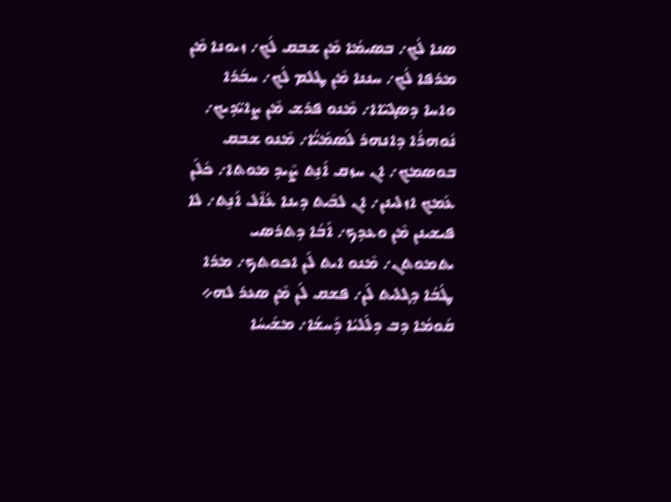ܣܢܐ ܠܳܟ܇ ܒܣܝܡܳܐ ܡܶܢ ܫܒܩ ܠܳܟ܇ ܙܝܘܢܐ ܡܶܢ ܡܪܦܐ ܠܳܟ܇ ܚܢܢܐ ܡܶܢ ܛܠܡ ܠܳܟ܇ ܚܒܰܪܐ ܘܐܚܐ ܕܣܓܝ̈ܐܐ܇ ܡܶܢܘ ܦܪܫ ܡܶܢ ܨܐܝ̈ܕܝܟ܇ ܢܽܘܗܪܳܐ ܕܐܢܗܪ ܠܰܣܡܰܝ̈ܳܐ܇ ܡܶܢܘ ܫܒܩ ܒܘܣܡܟ܇ ܐܢ ܚܙܩ ܐܰܢ̱ܬ ܨܶܝܕ ܡܘܬܐ܇ ܟܽܠܰܢ ܥܰܡܟ ܐܙܠܝܢܢ܇ ܐܢ ܠܒܶܝܬ ܕܝܢܐ ܥܳܐܶܠ ܐܰܢ̱ܬ܇ ܠܐ ܦܝܫܝܢܢ ܡܶܢ ܘܥܕܟ܇ ܐܰܒܳܐ ܕܬܪܣܝ ܝܬܡܘܬܢ܇ ܡܶܢܘ ܐܝܬ ܠܰܢ ܐܟܘܬܟ܇ ܡܪܐ ܛܳܒܳܐ ܕܓܠܝܬ ܠܰܢ܇ ܦܫܩ ܠܰܢ ܡܶܢ ܣܥܪ ܠܗ܀
ܩܰܘܡܳܐ ܕܒ ܕܠܺܠܝܳܐ ܕܰܚܫܳܐ܇ ܡܫܺܝܚܳܐ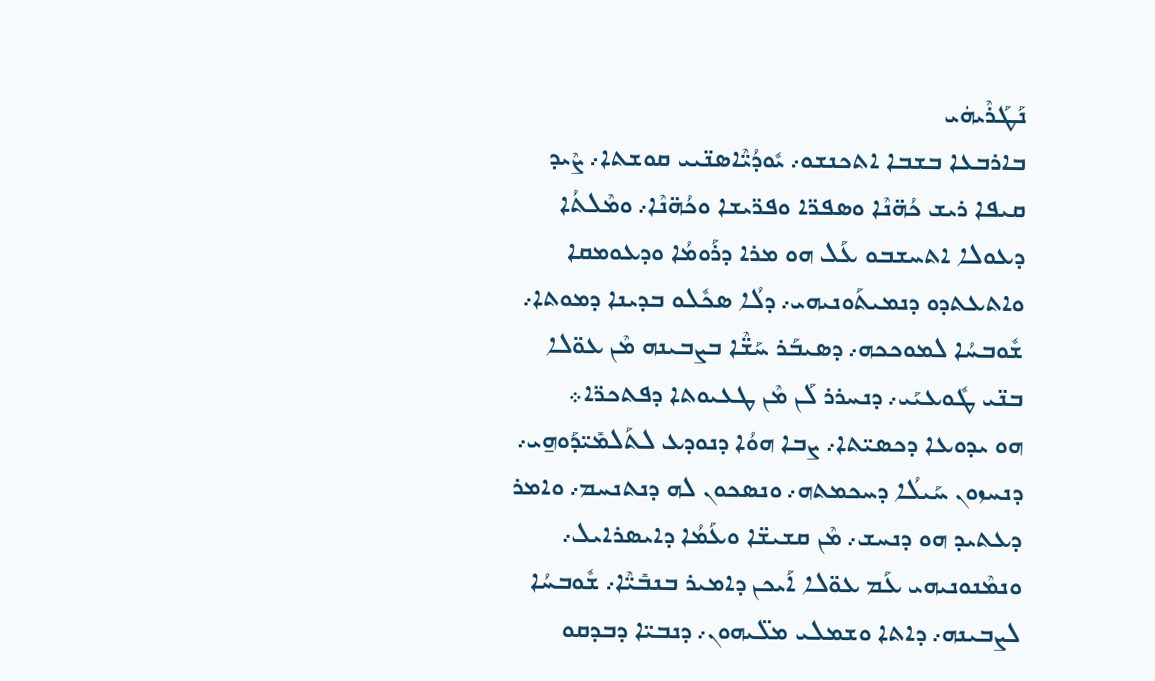ܢܰܛܰܪܶܝܗܿܝ
ܒܐܪܒܥܐ ܒܫܒܐ ܐܬܟܢܫܘ܇ ܝܽܘܕܳܝ̈ܶܐܣܢ̈ܝܝ ܩܘܫܬܐ܇ ܨܶܝܕ ܩܝܦܐ ܪܝܫ ܟܳܗ̈ܢܶܐ ܘܣܦܪ̈ܐ ܘܦܪ̈ܝܫܐ ܘܟܳܗ̈ܢܶܐ܇ ܘܡܶܠܬܳܐ ܕܥܘܠܐ ܐܬܚܫܒܘ ܥܰܠ ܗܘ ܡܪܐ ܕܪܰܘܡܳܐ ܘܕܥܘܡܩܐ ܘܐܬܥܬܕܘ ܕܢܡܝܬܰܘܢܝܗܝ܇ ܕܠܳܐ ܣܟܽܠܘ ܒܕܝܢܐ ܕܡܘܬܐ܇ ܫܽܘܒܚܳܐ ܠܡܘܟܟܗ܇ ܕܣܝܒܰܪ ܚܰܫ̈ܶܐ ܒܨܒܝܢܗ ܡܶܢ ܥܘ̈ܠܐ ܒܢ̈ܝ ܛܽܘܥܝܰܝ܇ ܕܢܚܪܪ ܠܰܢ ܡܶܢ ܛܥܝܘܬܐ ܕܦܬܟܪ̈ܐ܀
ܗܘ ܝܕܘܥܐ ܕܟܣܝ̈ܬܐ܇ ܨܒܐ ܗܘܳܐ ܕܢܘܕܥ ܠܬܰܠܡܺܝ̈ܕܰܘܗ̱ܝ܇ ܕܢܚܙܘܢ ܚܰܝܠܳܐ ܕܚܟܡܬܗ܇ ܘܢܣܟܘܢ ܠܗ ܕܢܬܢܚܡ܇ ܘܐܡܪ ܕܥܬܝܕ ܗܘ ܕܢܚܫ܇ ܡܶܢ ܩܫܝܫ̈ܐ ܘܥܰܡܳܐ ܕܐܝܣܪܐܝܠ܇ ܘܢܡܶܢܘܢܝܗܝ ܥܰܡ ܥܘ̈ܠܐ ܐܰܝܟܢ ܕܐܡܝܪ ܒܢܒܺܝ̈ܶܐ܇ ܫܽܘܒܚܳܐ ܠܨܒܝܢܗ܇ ܕܐܬܐ ܘܫܡܠܝ ܡܠ̈ܝܗܘܢ܇ ܕܢܒܝ̈ܐ ܕܒܕܩܘ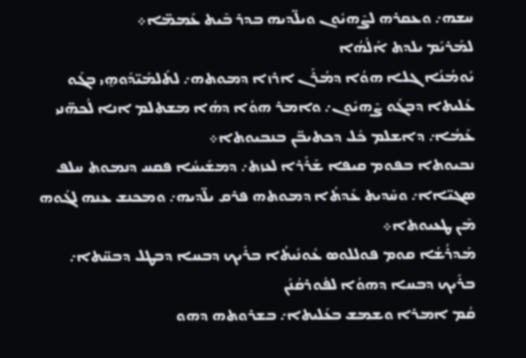ܚܫܗ܇ ܘܥܩܪܗ ܠܨܶܗܝܽܘܢ ܘܝܠ̈ܕܝܗ ܒܕܪ ܒܶܝܬ ܥܰܡܡ̈ܐ܀
ܠܡܰܪܝܰܡ ܝܠܕܬ ܐܰܠܳܗܳܐ
ܝܰܘܡܳܢܳܐ ܓܠܐ ܗܘܳܐ ܕܡܳܪܰܢ ܐܪܙܐ ܕܡܘܬܗ܇ ܠܬܰܠܡܺܝ̈ܕܰܘܗ̱ܝ ܒܓܰܘ ܥܰܠܝܬܐ ܕܒܓܰܘ ܨܶܗܝܽܘܢ܇ ܘܐܡܪ ܗܘܳܐ ܕܗܳܐ ܡܫܬܠܡ ܐܢܐ ܠܳܟܗ̈ܢܝ ܥܰܡܳܐ܇ ܕܐܫܠܡ ܟܽܠ ܕܟܬܝܒ̈ܢ ܒܢܒܝܘܬܐ܀
ܢܒܝܘܬܐ ܒܦܘܡ ܩܝܦܐ ܫܰܪܰܪܐ ܠܥܙܬ܇ ܕܡܫܺܝܚܳܐ ܦܩܚ ܕܢܡܘܬ ܚܠܦ ܣܓܝ̈ܐܐ܇ ܘܚܰܕܝܬ ܥܺܕܬܳܐ ܕܡܘܬܗ ܦܪܩ ܝܠ̈ܕܝܗ܇ ܘܡܟܢܫ ܥܢܗ ܠܓܰܘܗ ܡܶܢ ܛܥܝܘܬܐ܀
ܡܰܕܪܳܫܳܐ ܩܘܡ ܦܘܠܠܘܣ ܥܽܘܢܺܝܬܳܐ ܒܪܺܝܟ ܕܒܚܐ ܕܒܛܠ ܕܒܚ̈ܬܐ܇ ܒܪܺܝܟ ܕܒܚܐ ܕܗܘܳܐ ܠܦܽܘܪܩܳܢܰܢ
ܩܳܡ ܐܡܪܐ ܘܫܡܫ ܒܥܰܠܝܬܐ܇ ܒܫܪܘܬܗ ܕܗܘ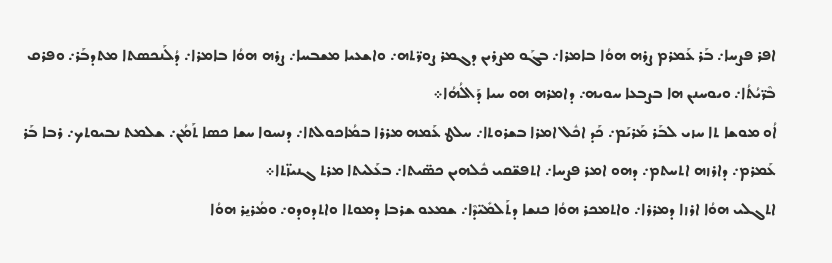ܐܦܪ ܦܨܚܐ܇ ܒܰܪ ܥܰܡܪܡ ܨܪܗ ܗܘܳܐ ܒܐܡܪܐ܇ ܒܓܰܘ ܡܨܪܝܢ ܕܓܡܪ ܨܘܪ̈ܬܗ܇ ܘܐܫܥܝܐ ܡܫܒܚܐ܇ ܨܪܗ ܗܘܳܐ ܒܐܡܪܐ܇ ܕܳܠܰܢܟܣܬܐ ܡܬܕܒܰܪ܇ ܘܦܪܩ ܒܶܪ̈ܝܳܬܳܐ܇ ܘܝܘܚܢܢ ܗܐ ܒܨܒܥܐ ܚܘܝܗ܇ ܕܐܡܪܗ ܗܘ ܚܝܐ ܕܰܐܠܳܗܳܐ܀
ܐܳܘ ܡܘܫܐ ܬܐ ܚܙܝ ܠܒܰܪ ܡܰܪܝܰܡ܇ ܟܰܕ ܐܟܽܠ ܐܡܪܐ ܒܫܪܘܬܐ܇ ܚܠܛ ܥܰܡܗ ܡܪܪܐ ܒܡܳܐܟܘܠܬܐ܇ ܕܢܚܘܐ ܚܫܐ ܟܣܐ ܬܰܡܳܢ܇ ܫܠܡܬ ܢܒܝܘܬܟ܇ ܪܒܐ ܒܰܪ ܥܰܡܪܡ܇ ܕܐܪܙܗ ܐܬܚܬܡ܇ ܕܗܘ ܐܡܪ ܦܨܚܐ܇ ܐܬܦܫ̈ܩܝ ܟܽܠܗܝܢ ܟܣ̈ܝܬܐ܇ ܒܥܰܠܝܬܐ ܡܪܬ ܓܢܝܙ̈ܬܐ܀
ܐܬܓܠܝ ܗܘܳܐ ܐܪܙܐ ܕܡܪܪܐ܇ ܘܐܬܡܟܪ ܗܘܳܐ ܟܢܫܐ ܕܬܰܠܡܺܝ̈ܕܶܐ܇ ܫܡܥܘ ܫܪܒܐ ܕܡܘܬܐ ܘܐܬܕܘܕܘ܇ ܘܡܳܪܝ̱ܪ ܗܘܳܐ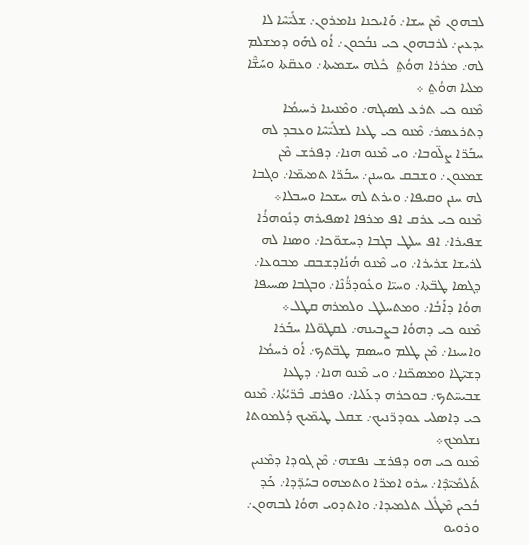ܠܒܗܘܢ ܡܶܢ ܚܫܐ܇ ܘܰܐܝܟܢܐ ܢܐܡܪܘܢ܇ ܫܠܺܝ̈ܚܶܐ ܠܐ ܝܕܥܝܢ܇ ܠܪܒܗܘܢ ܟܝ ܢܒܳܟܘܢ܇ ܐܳܘ ܠܗܰܘ ܕܡܫܠܡ ܠܗ܇ ܡܪܪܐ ܗܘܳܬ݀  ܟܽܠܗ ܚܫܡܝܬܐ܇ ܘܥܩ̈ܬܐ ܘܚܰܫ̈ܶܐ ܡܠܝܐ ܗܘܳܬ݀ ܀
ܡܶܢܘ ܟܝ ܬܪܥ ܠܣܝܓܗ܇ ܘܡܶܢܝܢܐ ܪܚܝܡܳܐ ܕܬܪܥܣܪ܇ ܡܶܢܘ ܟܝ ܛܥܐ ܠܫܠܺܝ̈ܚܶܐ ܘܥܒܕ ܠܗ ܚܒܰܪ̈ܐ ܨܠ̈ܘܒܐ܇ ܘܝ ܡܶܢܘ ܗܢܐ܇ ܕܦܪܫ ܡܶܢ ܫܡܥܘܢ܇ ܘܫܒܩ ܝܘܚܢܢ܇ ܚܒܰܪ̈ܐ ܬܡܝܡ̈ܐ܇ ܘܓܒܐ ܠܗ ܚܢܢ ܘܩܝܦܐ܇ ܘܝܪܬ ܠܗ ܚܫܟܐ ܘܚܒܠܐ܀
ܡܶܢܘ ܟܝ ܥܪܩ ܐܦ ܡܪܦܐ ܐܣܦܝܪܗ ܕܢܽܘܗܪܳܐ ܫܦܝܪܐ܇ ܐܦ ܚܠܛ ܒܓܒܐ ܕܚܫܘ̈ܟܐ܇ ܘܣܢܐ ܠܗ ܠܪܝܫܐ ܫܪܝܪܐ܇ ܘܝ ܡܶܢܘ ܗܳܢܳܐܕܫܒܩ ܡܒܘܥܐ܇ ܕܓܣܐ ܛܒ̈ܬܐ܇ ܘܚܝ̈ܐ ܘܥܽܘܕܪ̈ܳܢܶܐ܇ ܘܒܓܒܐ ܣܚܝܦܐ ܗܘܳܐ ܕܐܰܒܳܐ܇ ܘܡܬܚܠܛ ܘܠܡܪܗ ܩܛܠ܀
ܡܶܢܘ ܟܝ ܕܗܘܳܐ ܒܨܒܝܢܗ܇ ܠܩܛܘ̈ܠܐ ܚܒܰܪܐ ܘܐܚܝܢܐ܇ ܡܶܢ ܛܠܡ ܘܚܣܡ ܛܒ̈ܬܟ܇ ܐܳܘ ܪܚܡܳܐ ܕܫܝ̈ܛܐ ܘܡܣܟ̈ܢܐ܇ ܘܝ ܡܶܢܘ ܗܢܐ܇ ܕܛܥܐ ܫܒܝܚ̈ܬܟ܇ ܒܘܟܪܗ ܕܥܰܠܝܐ܇ ܘܦܪܩ ܒܶܪ̈ܝܳܬܳܐ܇ ܡܶܢܘ ܟܝ ܕܐܣܠܝ ܥܘܕܪ̈ܢܝܟ܇ ܫܩܠ ܛܝܡ̈ܝܟ ܕܳܠܡܘܬܐ ܢܫܠܡܟ܀
ܡܶܢܘ ܟܝ ܗܘ ܕܦܪܫ ܢܦܫܗ܇ ܡܶܢ ܓܘܕܐ ܕܡܶܢܝܢ ܬܰܠܡܺܝ̈ܕܶܐ܇ ܚܪܘ ܐܡܪ̈ܐ ܘܬܡܗܘ ܒܚܰܕ̈ܕܐ܇ ܟܰܕ ܒܳܟܝܢ ܡܶܛܽܠ ܬܠܡܝܕܐ܇ ܘܐܬܕܘܝ ܗܘܳܐ ܠܒܗܘܢ܇ ܘܪܘܝܘ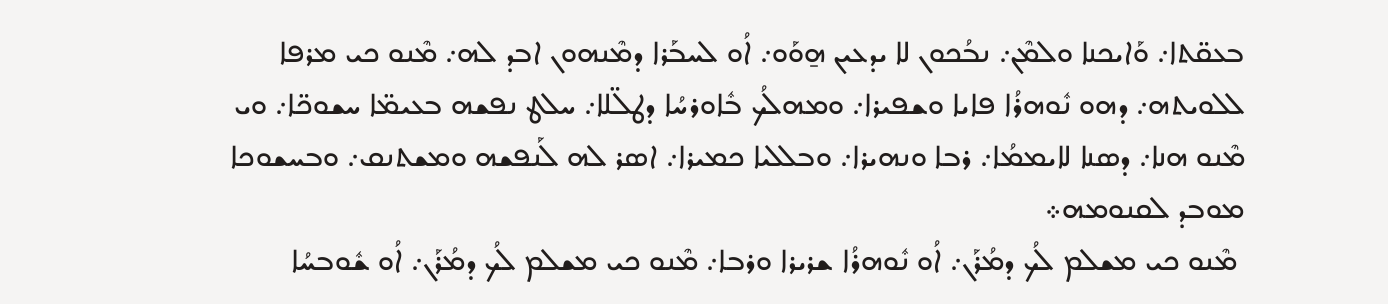ܒܥܩ̈ܬܐ܇ ܘܰܐܝܟܢܐ ܘܠܡܶܢ܇ ܢܒܳܟܘܢ ܠܐ ܝܕܥܝܢ ܗ̱ܘܰܘ܇ ܐܳܘ ܠܚܒܰܪܐ ܕܡܶܢܗܘܢ ܐܒܕ ܠܗ܇ ܡܶܢܘ ܟܝ ܡܪܦܐ ܠܠܘܝܬܗ܇ ܕܗܘ ܢܽܘܗܪܳܐ ܦܐܝܐ ܘܫܦܝܪܐ܇ ܘܡܗܠܳܟ ܒܽܐܘܪܚܳܐ ܕܛܠ̈ܠܐ܇ ܚܠܛ ܢܦܫܗ ܒܥܝܡ̈ܐ ܚܫܘܟ̈ܐ܇ ܘܝ ܡܶܢܘ ܗܢܐ܇ ܕܣܢܐ ܠܐܝܡܡܳܐ܇ ܪܒܐ ܘܢܗܝܪܐ܇ ܘܒܠܠܝܐ ܟܡܝܪܐ܇ ܐܣܪ ܠܗ ܠܰܢܦܫܗ ܘܡܫܬܢܩ܇ ܘܒܚܫܘܟܐ ܡܘܒܕ ܠܩܢܘܡܗ܀
 ܡܶܢܘ ܟܝ ܡܫܠܡ ܠܳܟ ܕܡܳܪܰܢ܇ ܐܳܘ ܢܽܘܗܪܳܐ ܫܪܝܪܐ ܘܪܒܐ܇ ܡܶܢܘ ܟܝ ܡܫܠܡ ܠܳܟ ܕܡܳܪܰܢ܇ ܐܳܘ ܫܽܘܒܚܳܐ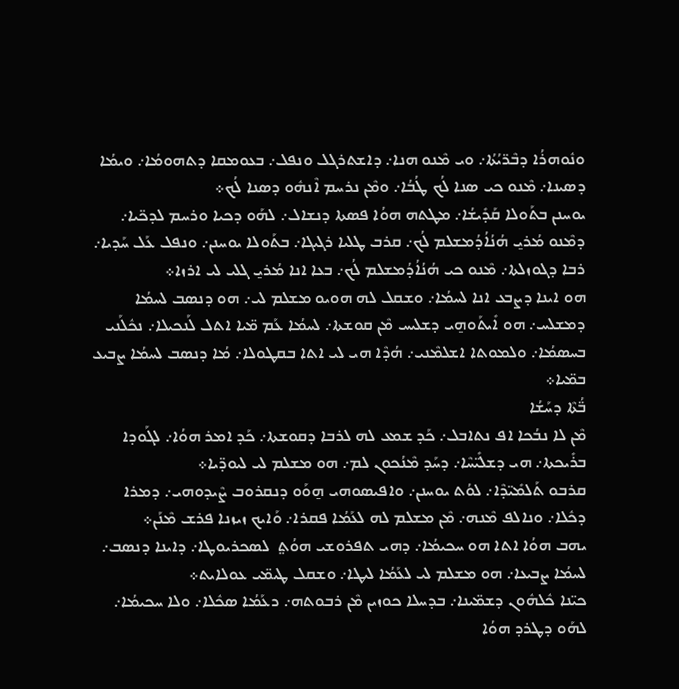ܘܢܽܘܗܪܳܐ ܕܒܶܪ̈ܝܳܬܳܐ܇ ܘܝ ܡܶܢܘ ܗܢܐ܇ ܕܐܫܬܪܓܠ ܘܢܦܠ܇ ܒܥܘܡܩܐ ܕܬܗܘܡܳܐ܇ ܘܝܡܳܐ ܕܣܝܢܐ܇ ܡܶܢܘ ܟܝ ܣܢܐ ܠܳܟ ܛܳܒܳܐ܇ ܘܡܶܢ ܢܪܚܡ ܐܶܢܗܽܘ ܕܣܢܐ ܠܳܟ܀
ܝܘܚܢܢ ܒܬܰܘܠܐ ܩܰܕܺܝܫܳܐ܇ ܡܛܬܗ ܗܘܳܐ ܦܣܬܐ ܕܢܫܐܠ܇ ܠܗܰܘ ܕܟܝܐ ܘܪܚܡ ܠܕܟ̈ܝܐ܇ ܕܡܶܢܘ ܡܳܪܝ̱ ܗܳܢܳܐܳܕܳܡܫܠܡ ܠܳܟ܇ ܩܪܒ ܛܠܝܐ ܪܓܝܓܐ܇ ܒܬܰܘܠܐ ܝܘܚܢܢ܇ ܘܢܦܠ ܥܰܠ ܚܰܕܝܐ܇ ܪܒܐ ܕܓܘܙܠܬܐ܇ ܡܶܢܘ ܟܝ ܗܳܢܳܐܳܕܳܡܫܠܡ ܠܳܟ܇ ܒܥܐ ܐܢܐ ܡܳܪܝ̱ ܓܠܝ ܠܝ ܐܪܙܐ܀
ܗܘ ܐܝܢܐ ܕܨܒܥ ܐܢܐ ܠܚܡܳܐ܇ ܘܫܩܠ ܠܗ ܗܘܝܘ ܡܫܠܡ ܠܝ܇ ܗܘ ܕܢܣܒ ܠܚܡܳܐ ܕܡܫܠܚ܇ ܗܘ ܐܺܝܬܰܘܗ̱ܝ ܕܫܠܝܚ ܡܶܢ ܩܘܫܬܐ܇ ܠܚܡܳܐ ܥܰܡ ܡ̈ܝܐ ܐܬܠ ܠܰܢܟܝܠܐ܇ ܢܟܽܠܰܢܝ ܒܚܣܡܳܐ܇ ܘܠܡܘܬܐ ܐܫܠܡܶܢܝ܇ ܗܳܕܶܐ ܗܝ ܠܝ ܐܬܐ ܒܩܛܘܠܐ܇ ܡܳܐ ܕܢܣܒ ܠܚܡܳܐ ܨܒܝܥ ܒܡ̈ܝܐ܀
ܒ̈ܳܬܶܐ ܕܚܰܫܳܐ
ܡܶܢ ܠܐ ܢܒܳܟܐ ܐܦ ܢܬܐܒܠ܇ ܟܰܕ ܫܡܥ ܠܗ ܠܪܒܐ ܕܩܘܫܬܐ܇ ܟܰܕ ܐܡܪ ܗܘܳܐ܇ ܠܓܰܘܕܐ ܒܪܺܝܟܬܐ܇ ܗܝ ܕܫܠܺܝ̈ܚܶܐ܇ ܕܚܰܕ ܡܶܢܳܟܘܢ ܠܡ܇ ܗܘ ܡܫܠܡ ܠܝ ܠܝܘܕ̈ܝܐ܀
ܩܪܒܘ ܬܰܠܡܺܝ̈ܕܶܐ܇ ܠܘܳܬ ܝܘܚܢܢ܇ ܘܐܦܝܣܘܗܝ ܗ̱ܘܰܘ ܕܢܩܪܘܒ ܨܶܝܕܘܗܝ܇ ܕܡܪܐ ܕܟܽܠܐ܇ ܘܢܐܠܦ ܡܶܢܗ܇ ܡܶܢ ܡܫܠܡ ܠܗ ܠܥܰܡܳܐ ܦܩܪܐ܇ ܘܰܐܝܟ ܙܝܙܢܐ ܦܪܫ ܡܶܢܰܢ܀
ܝܗܒ ܗܘܳܐ ܐܬܐ ܗܘ ܚܟܝܡܳܐ܇ ܕܗܝ ܬܦܪܘܫܝ ܗܘܳܬ݀  ܠܣܟܪܝܘܛܐ܇ ܕܐܝܢܐ ܕܢܣܒ܇ ܠܚܡܳܐ ܨܒܝܥܐ܇ ܗܘ ܡܫܠܡ ܠܝ ܠܥܰܡܳܐ ܠܝܛܐ܇ ܘܫܩܠ ܛܝܡ̈ܝ ܥܘܠܐܝܬ܀
ܟܝ̈ܢܐ ܟܽܠܗܽܘܢ ܕܫܡ̈ܝܢܐ܇ ܒܕܚܠܐ ܟܘܙܝܢ ܡܶܢ ܪܒܘܬܗ܇ ܖܥܰܡܳܐ ܣܟܽܠܐ܇ ܘܠܐ ܚܟܝܡܳܐ܇ ܠܗܰܘ ܕܛܪܕ ܗܘܳܐ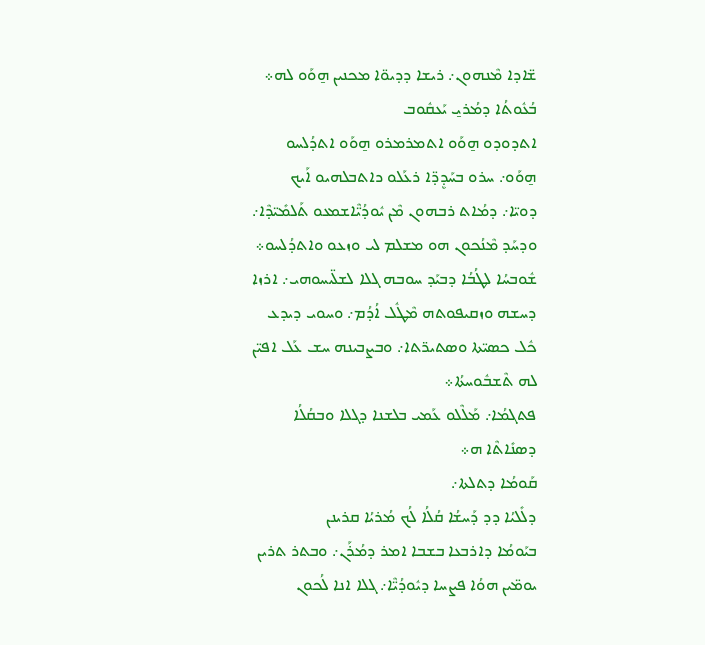ܫ̈ܐܕܐ ܡܶܢܗܘܢ܇ ܪܝܫܐ ܕܕܝܘ̈ܐ ܡܟܢܝܢ ܗ̱ܘܰܘ ܠܗ܀
ܒܳܥܽܘܬܳܐ ܕܡܳܪܝ̱ ܝܰܥܩܽܘܒ
ܐܬܕܘܕܘ ܗ̱ܘܰܘ ܐܬܡܪܡܪܘ ܗ̱ܘܰܘ ܐܬܕܳܠܚܘ ܗ̱ܘܰܘ܇ ܚܪܘ ܒܚܰܕܷܕ̈ܐ ܪܥܰܠܘ ܖܐܬܒܠܗܝܘ ܐܰܝܟ ܕܘܝ̈ܐ܇ ܕܡܳܐܬ ܪܒܗܘܢ ܡܶܢ ܝܽܘܕܳܝ̈ܶܐܫܡܥܘ ܬܰܠܡܺܝ̈ܕܶܐ܇ ܘܕܚܰܕ ܡܶܢܳܟܘܢ ܗܘ ܡܫܠܡ ܠܝ ܘܙܥܘ ܘܐܬܕܳܠܚܘ܀
ܫܽܘܒܚܳܐ ܠܛܳܒܳܐ ܕܒܝܰܕ ܚܘܒܗ ܓܠܐ ܠܫܠ̈ܝܚܘܗܝ܇ ܐܪܙܐ ܕܚܫܗ ܘܙܩܝܦܘܬܗ ܡܶܛܽܠ ܐܳܕܳܡ܇ ܘܚܘܝ ܕܝܕܥ ܟܽܠ ܟܣܝ̈ܬܐ ܘܣܬܝܪ̈ܬܐ܇ ܘܒܨܒܝܢܗ ܚܫ ܥܰܠ ܐܦܝ̈ܢ ܠܗ ܬܶܫܒܽܘܚܬܳܐ܀
ܦܬܓܡܳܐ܇ ܡܰܠܶܠܘ ܥܰܡܝ ܒܠܫܢܐ ܕܓܠܐ ܘܒܩܳܠܳܐ ܕܣܢܺܐܬܶܐ ܗ܀
ܩܰܘܡܳܐ ܕܬܠܬܐ܇
ܕܠܺܠܝܳܐ ܕܕ ܕܰܚܫܳܐ ܩܳܠܳܐ ܠܳܟ ܡܳܪܝܳܐ ܩܪܝܢܢ
ܒܝܰܘܡܳܐ ܕܐܪܒܥܐ ܒܫܒܐ ܐܡܪ ܕܡܳܪܰܢ܇ ܘܒܬܪ ܬܪܝܢ ܝܘܡ̈ܝܢ ܗܘܳܐ ܦܨܚܐ ܕܝܽܘܕܳܝ̈ܶܐ܇ ܓܠܐ ܐܢܐ ܠܳܟܘܢ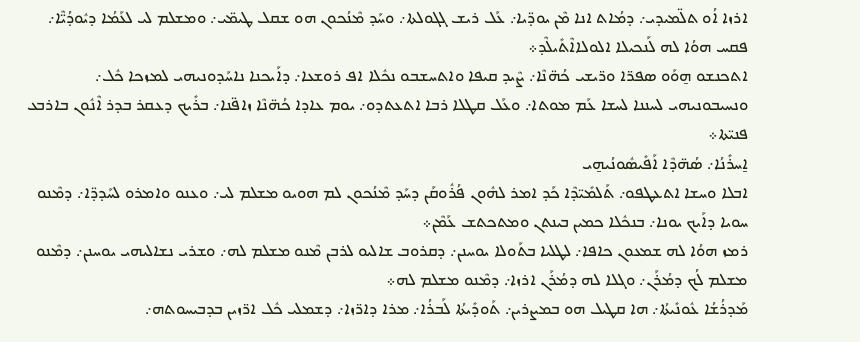ܐܪܙܐ ܐܳܘ ܬܠ̈ܡܝܕܝ܇ ܕܡܳܐܬ ܐܢܐ ܡܶܢ ܝܘܕ̈ܝܐ܇ ܥܰܠ ܪܝܫ ܓܓܘܠܬܐ܇ ܘܚܰܕ ܡܶܢܳܟܘܢ ܗܘ ܫܩܠ ܛܝܡ̈ܝ܇ ܘܡܫܠܡ ܠܝ ܠܥܰܡܳܐ ܕܝܽܘܕܳܝ̈ܶܐ܇ ܦܩܚ ܗܘܳܐ ܠܗ ܠܰܢܟܝܠܐ ܐܠܘܠܐܐܶܬܺܝܠܶܕ܀
ܐܬܟܢܫܘ ܗ̱ܘܰܘ ܣܦܪ̈ܐ ܘܪ̈ܝܫܝ ܟܳܗ̈ܢܶܐ܇ ܨܶܝܕ ܩܝܦܐ ܘܐܬܚܫܒܘ ܢܟܽܠܐ ܐܦ ܪܘܫܥܐ܇ ܕܐܰܝܟܢܐ ܢܐܚܰܕܘܢܝܗܝ ܠܡܙܟܐ ܟܽܠ܇ ܘܢܚܝܒܘܢܝܗܝ ܠܚܢܢܐ ܠܚܫܐ ܥܰܡ ܡܘܬܐ܇ ܘܥܰܠ ܩܛܠܐ ܪܒܐ ܐܬܥܬܕܘ܇ ܝܘܡ ܥܐܕܐ ܟܳܗ̈ܢܶܐ ܙܐܦ̈ܢܐ܇ ܒܪܺܝܟ ܕܥܩܪ ܒܕܪ ܐܶܢܽܘܢ ܒܐܪܒܥ ܦܢܝ̈ܬܐ܀
ܐ̱ܚܪܺܢܳܐ܇ ܣܳܗ̈ܕܶܐ ܐܰܦܺܝܣܽܘܢܳܝܗ̱ܝ
ܐܒܠܐ ܘܚܫܐ ܐܬܥܛܦܘ܇ ܬܰܠܡܺܝ̈ܕܶܐ ܟܰܕ ܐܡܪ ܠܗܽܘܢ ܦܳܪܽܘܩܰܢ ܕܚܰܕ ܡܶܢܳܟܘܢ ܠܡ ܗܘܝܘ ܡܫܠܡ ܠܝ܇ ܘܥܢܘ ܘܐܡܪܘ ܠܚܰܕܕ̈ܐ܇ ܕܡܶܢܘ ܚܘܝܐ ܕܐܰܝܟ ܝܘܢܐ܇ ܒܢܟܽܠܐ ܟܡܝܢ ܒܝܢܬܢ ܘܡܬܟܬܫ ܥܰܡܶܢ܀
ܪܡܙ ܗܘܳܐ ܠܗ ܫܡܥܘܢ ܟܐܦܐ܇ ܠܛܠܝܐ ܒܬܰܘܠܐ ܝܘܚܢܢ܇ ܕܩܪܘܒ ܫܐܠܝܘ ܠܪܒܢ ܡܶܢܘ ܡܫܠܡ ܠܗ܇ ܘܫܪܝ ܢܫܐܠܝܗܝ ܝܘܚܢܢ܇ ܕܡܶܢܘ ܡܫܠܡ ܠܳܟ ܕܡܳܪܰܢ܇ ܘܓܠܐ ܠܗ ܕܡܳܪܰܢ ܐܪܙܐ܇ ܕܡܶܢܘ ܡܫܠܡ ܠܗ܀
ܡܰܕܪܳܫܳܐ ܥܽܘܢܺܝܬܳܐ܇ ܗܐ ܩܛܝܠ ܗܘ ܒܡܨܪܝܢ܇ ܬܰܘܕܺܝܬܳܐ ܠܰܒܪܳܐ܇ ܡܪܐ ܕܐܪ̈ܙܐ܇ ܕܫܡܠܝ ܟܽܠ ܐܪ̈ܙܝܢ ܒܕܒܝܚܘܬܗ܇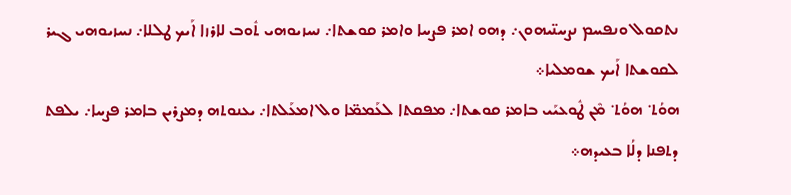ܢܬܩܘܠ ܘܢܦܚܡ ܢܨܚܢ̈ܝܗܘܢ܇ ܕܗܘ ܐܡܪ ܦܨܚܐ ܘܐܡܪ ܩܘܫܬܐ܇ ܢܚܙܝܘܗܝ ܬܽܘܒ ܠܐܪܙܐ ܐܰܝܟ ܛܠܠܐ܇ ܢܚܙܝܘܗܝ ܓܝܪ ܠܩܘܫܬܐ ܐܰܝܟ ܫܘܡܠܝܐ܀
ܗܘܳܬ݀  ܗܘܳܬ݀  ܡܶܢ ܛܽܘܥܝܰܝ ܒܐܡܪ ܩܘܫܬܐ܇ ܡܦܩܬܐ ܠܥܰܡܡ̈ܐ ܘܠ ܐܡܥܰܠܬܐ܇ ܝܥܢܘܬܗ ܕܡܨܪܝܢ ܒܐܡܪ ܦܨܚܐ܇ ܝܠܦܬ ܕܬܦܢܐ ܕܠܳܐ ܒܥܝܕܗ܀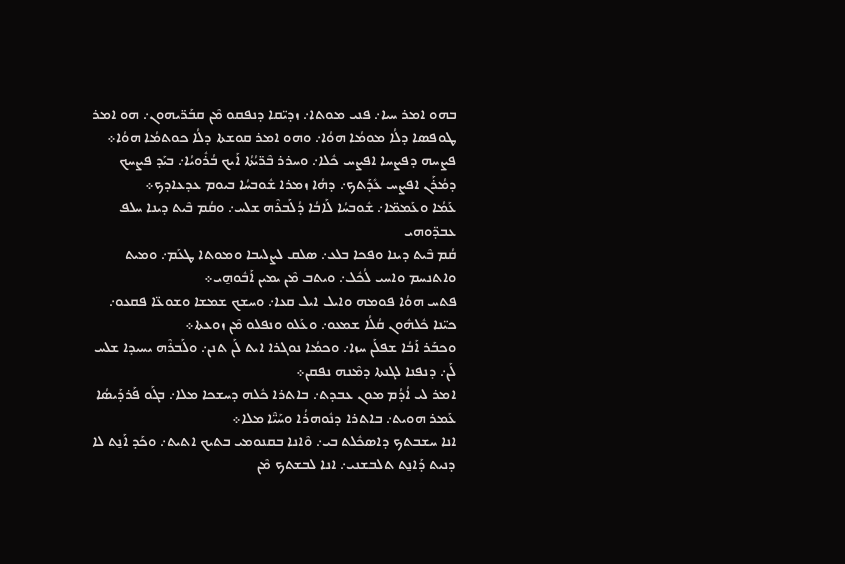ܒܗܘ ܐܡܪ ܚܝܐ܇ ܦܢܝ ܡܘܬܐ܇ ܙܕܝ̈ܩܐ ܕܢܦܩܘ ܡܶܢ ܩܒܰܪ̈ܝܗܘܢ܇ ܗܘ ܐܡܪ ܛܘܦܣܐ ܕܠܳܐ ܡܘܡܳܐ ܗܘܳܐ܇ ܘܗܘ ܐܡܪ ܩܘܫܬܐ ܕܠܳܐ ܟܘܬܡܳܐ ܗܘܳܐ܀
ܦܨܚܗ ܕܦܨܚܐ ܐܦܨܚ ܟܽܠܐ܇ ܘܚܪܪ ܒܶܪ̈ܝܳܬܳܐ ܐܰܝܟ ܒܳܪܽܘܝܳܐ܇ ܒܝܰܕ ܦܨܚܟ ܕܡܳܪܰܢ ܐܦܨܚ ܥܺܕܰܬܟ܇ ܕܗܳܐ ܙܡܪܐ ܫܽܘܒܚܳܐ ܒܝܘܡ ܥܕܥܐܕܟ܀
ܥܰܡܳܐ ܘܥܰܡܡ̈ܐ܇ ܫܽܘܒܚܳܐ ܠܰܐܒܳܐ ܕܳܠܰܒܪܶܗ ܫܠܚ܇ ܘܩܳܡ ܒܶܝܬ ܕܝܢܐ ܚܠܦ ܥܒܕ̈ܘܗܝ
ܩܳܡ ܒܶܝܬ ܕܝܢܐ ܘܦܟܐ ܒܠܥ܇ ܣܠܩ ܠܨܠܝܒܐ ܘܡܘܬܐ ܛܥܰܡ܇ ܘܡܝܬ ܘܐܬܢܚܡ ܘܐܚܝ ܠܳܟܽܠ܇ ܘܝܬܒ ܡܶܢ ܝܡܝܢ ܐܰܒܽܘܗ̱ܝ܀
ܦܬܚ ܗܘܳܐ ܦܘܡܗ ܘܐܝܠ ܐܝܠ ܩܥܐ܇ ܘܚܫܟ ܫܡܫܐ ܘܫܘܥ̈ܐ ܦܩܥܘ܇ ܟܝ̈ܢܐ ܟܽܠܗܽܘܢ ܩܳܠܳܐ ܫܡܥܘ܇ ܘܥܰܠܘ ܘܢܦܠܘ ܡܶܢ ܙܘܥܬܐ܀
ܘܟܒܰܪ ܐܰܒܳܐ ܫܦܠܰܢ ܚܙܐ܇ ܘܟܡܳܐ ܢܘܓܪܐ ܐܝܬ ܠܰܢ ܬܢܢ܇ ܘܠܰܒܪܶܗ ܝܚܝܕܐ ܫܠܚ ܠܰܢ܇ ܕܢܦܢܐ ܠܓܢܬܐ ܕܡܶܢܗ ܢܦܩܢ܀
ܐܡܪ ܠܝ ܐܳܕܳܡ ܡܘܢ ܥܒܕܬ܇ ܒܐܬܪܐ ܟܽܠܗ ܕܚܫܟܐ ܡܠܐ܇ ܒܓܰܘ ܦܰܪܕܰܝܣܳܐ ܥܰܡܪ ܗܘܝܬ܇ ܒܐܬܪܐ ܕܢܽܘܗܪܳܐ ܘܚܰܝ̈ܶܐ ܡܠܐ܀
ܐܢܐ ܚܫܒܬܟ ܕܐܣܟܽܠܬ ܒܝ܇ ܘܶܐܢܐ ܒܩܢܘܡܝ ܒܬܝܟ ܐܬܝܬ܇ ܘܟܰܕ ܐܰܢ̱ܬ ܠܐ ܕܢܝܬ ܕܰܐܢ̱ܬ ܬܠܒܫܢܝ܇ ܐܢܐ ܠܒܫܬܟ ܡܶܢ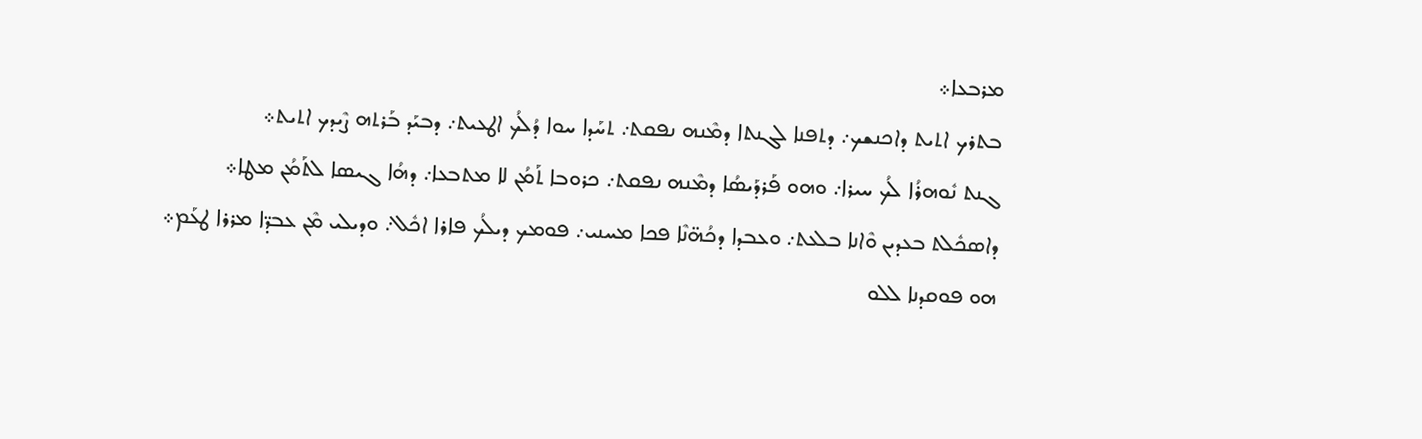ܡܪܒܥܐ܀
ܒܬܪܟ ܐܬܝܬ ܕܐܟܢܫܟ܇ ܕܬܦܢܐ ܠܓܢܬܐ ܕܡܶܢܗ ܢܦܩܬ܇ ܬܚܰܕܐ ܚܘܐ ܕܳܠܳܟ ܐܛܥܝܬ܇ ܕܒܝܰܕ ܒܰܪܬܗ ܨܶܝܕܟ ܐܬܝܬ܀
ܓܢܬ ܢܽܘܗܪܳܐ ܠܳܟ ܚܝܪܐ܇ ܘܗܘ ܦܰܪܕܰܝܣܳܐ ܕܡܶܢܗ ܢܦܩܬ܇ ܟܪܘܒܐ ܬܰܡܳܢ ܠܐ ܡܬܒܥܐ܇ ܕܗܳܐ ܓܝܣܐ ܠܬܰܡܳܢ ܡܛܐ܀
ܕܐܣܟܽܠܬ ܒܥܕܝܢ ܘܶܐܢܐ ܒܠܥܬ܇ ܘܥܒܕܐ ܕܟܳܗ̈ܢܶܐ ܦܟܐ ܡܚܢܝ܇ ܦܘܡܟ ܕܝܠܳܟ ܦܐܪܐ ܐܟܽܠ܇ ܘܕܝܠܝ ܡܶܢ ܥܒܕ̈ܐ ܡܪܪܐ ܛܥܰܡ܀
ܗܘ ܦܘܩܕܢܐ ܠܠܘ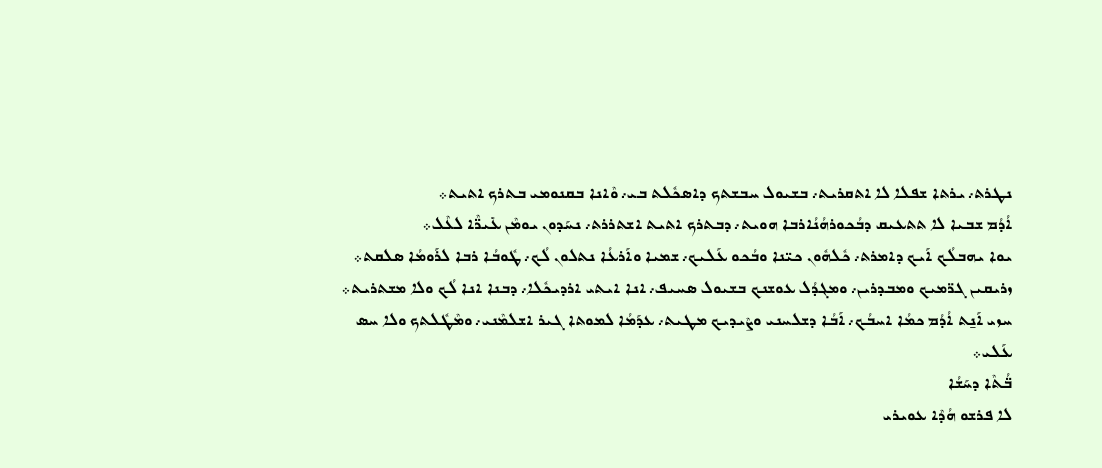ܢܛܪܬ܇ ܝܪܬܐ ܫܦܠܐ ܠܐ ܐܬܩܪܝܬ܇ ܒܫܝܘܠ ܚܒܫܬܟ ܕܐܣܟܽܠܬ ܒܝ܇ ܘܶܐܢܐ ܒܩܢܘܡܝ ܒܬܪܟ ܐܬܝܬ܀
ܐܳܕܳܡ ܫܒܝܐ ܠܐ ܬܬܥܝܩ ܕܒܳܟܘܪܗܳܢܳܐܪܒܐ ܗܘܝܬ܇ ܕܒܬܪܟ ܐܬܝܬ ܐܫܬܪܪܬ܇ ܢܚܰܕܘܢ ܝܘܡܶܢ ܥܺܝܪ̈ܶܐ ܠܥܶܠ܀
ܝܘܐ ܝܗܒܠܳܟ ܐܰܝܟ ܕܐܡܪܬ܇ ܟܽܠܗܽܘܢ ܟܝ̈ܢܐ ܘܒܳܟܘ ܥܰܠܝܟ܇ ܫܡܝܐ ܘܐܰܪܥܳܐ ܢܬܠܘܢ ܠܳܟ܇ ܛܽܘܒܳܐ ܪܒܐ ܠܪܰܘܡܳܐ ܣܠܩܬ܀
ܙܪܝܩܝܢ ܓܪ̈ܡܝܟ ܘܡܒܕܪܝܢ܇ ܘܡܓܕܳܠ ܥܘܫܢܟ ܒܫܝܘܠ ܣܚܝܦ܇ ܐܢܐ ܐܝܬܝ ܐܪܕܝܟܽܠܐ܇ ܕܒܢܐ ܐܢܐ ܠܳܟ ܘܠܐ ܡܫܬܪܝܬ܀
ܚܙܝ ܐܰܢ̱ܬ ܐܳܕܳܡ ܟܡܳܐ ܐܚܒܳܟ܇ ܐܰܒܳܐ ܕܫܠܚܢܝ ܘܨܶܝܕܝܟ ܡܛܝܬ܇ ܥܕܰܡܳܐ ܠܡܘܬܐ ܓܝܪ ܐܫܠܡܶܢܝ܇ ܘܡܶܛܽܠܬܟ ܘܠܐ ܚܣ ܥܰܠܝ܀
ܒ̈ܳܬܶܐ ܕܚܰܫܳܐ
ܠܐ ܦܪܫܘ ܗܳܕܶܐ ܥܘܝܪܝ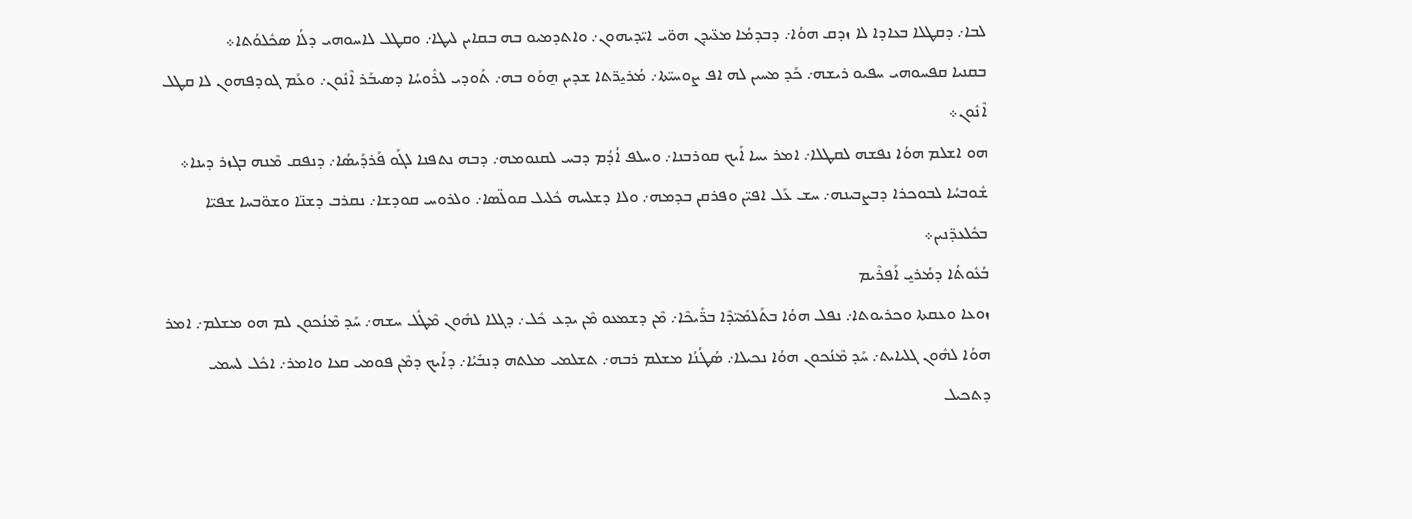ܠܒܐ܇ ܕܩܛܠܐ ܒܥܐܕܐ ܠܐ ܙܕܩ ܗܘܳܐ܇ ܕܒܕܡܳܐ ܡܥ̈ܝܕܢ ܗܘ̈ܝ ܐܝ̈ܕܝܗܘܢ܇ ܘܐܬܕܡܝܘ ܒܗ ܒܩܐܝܢ ܠܝܛܐ܇ ܘܩܛܠ ܠܐܚܘܗܝ ܕܠܳܐ ܣܟܽܠܘܳܬܐ܀
ܒܩܢܝܐ ܩܦܚܘܗܝ ܚܦܝܘ ܪܝܫܗ܇ ܟܰܕ ܡܚܝܢ ܠܗ ܐܦ ܨܘܚܝ̈ܬܐ܇ ܡܳܪܝ̱ܪ̈ܬܐ ܫܕܝܢ ܗ̱ܘܰܘ ܒܗ܇ ܬܰܘܕܝ ܠܪܽܘܚܳܐ ܕܣܝܒܰܪ ܐܶܢܽܘܢ܇ ܘܥܰܡ ܓܘܕܦܗܘܢ ܠܐ ܩܛܠ ܐܶܢܽܘܢ܀
ܗܘ ܐܫܠܡ ܗܘܳܐ ܢܦܫܗ ܠܩܛܠܐ܇ ܐܡܪ ܝܚܐ ܐܰܝܟ ܩܘܪܒܢܐ܇ ܘܚܠܦ ܐܳܕܳܡ ܕܒܚ ܠܩܢܘܡܗ܇ ܕܒܗ ܢܬܦܢܐ ܠܓܰܘ ܦܰܪܕܰܝܣܳܐ܇ ܕܢܦܩ ܡܶܢܗ ܒܓܙܪ ܕܝܢܐ܀
ܫܽܘܒܚܳܐ ܠܒܘܟܪܐ ܕܒܨܒܝܢܗ܇ ܚܫ ܥܰܠ ܐܦܝ̈ܢ ܘܦܪܩܢ ܒܕܡܗ܇ ܘܠܐ ܕܫܠܚܗ ܟܽܠܝܠ ܩܘܠ̈ܣܐ܇ ܘܠܪܘܚ ܩܘܕܫܐ܇ ܢܩܪܒ ܕܫܢ̈ܐ ܘܫܘ̈ܒܚܐ ܫܦܝ̈ܐ ܒܟܽܠܥܕ̈ܢܝܢ܀
ܒܳܥܽܘܬܳܐ ܕܡܳܪܝ̱ ܐܰܦܪܶܝܡ
ܙܘܥܐ ܘܥܩܬܐ ܘܟܪܝܘܬܐ܇ ܢܦܠ ܗܘܳܐ ܒܬܰܠܡܺܝ̈ܕܶܐ ܒܪ̈ܺܝܟܶܐ܇ ܡܶܢ ܕܫܡܥܘ ܡܶܢ ܝܕܥ ܟܽܠ܇ ܕܓܠܐ ܠܗܽܘܢ ܡܶܛܽܠ ܚܫܗ܇ ܚܰܕ ܡܶܢܳܟܘܢ ܠܡ ܗܘ ܡܫܠܡ܇ ܐܡܪ ܗܘܳܐ ܠܗܽܘܢ ܓܠܝܐܝܬ܇ ܚܰܕ ܡܶܢܳܟܘܢ ܗܘܳܐ ܢܟܝܠܐ܇ ܣܳܛܳܢܳܐ ܡܫܠܡ ܪܒܗ܇ ܬܫܠܡܝ ܡܠܬܗ ܕܢܒܺܝܳܐ܇ ܕܐܰܝܟ ܕܡܶܢ ܦܘܡܝ ܩܥܐ ܘܐܡܪ܇ ܐܟܽܠ ܠܚܡܝ ܕܬܟܝܠ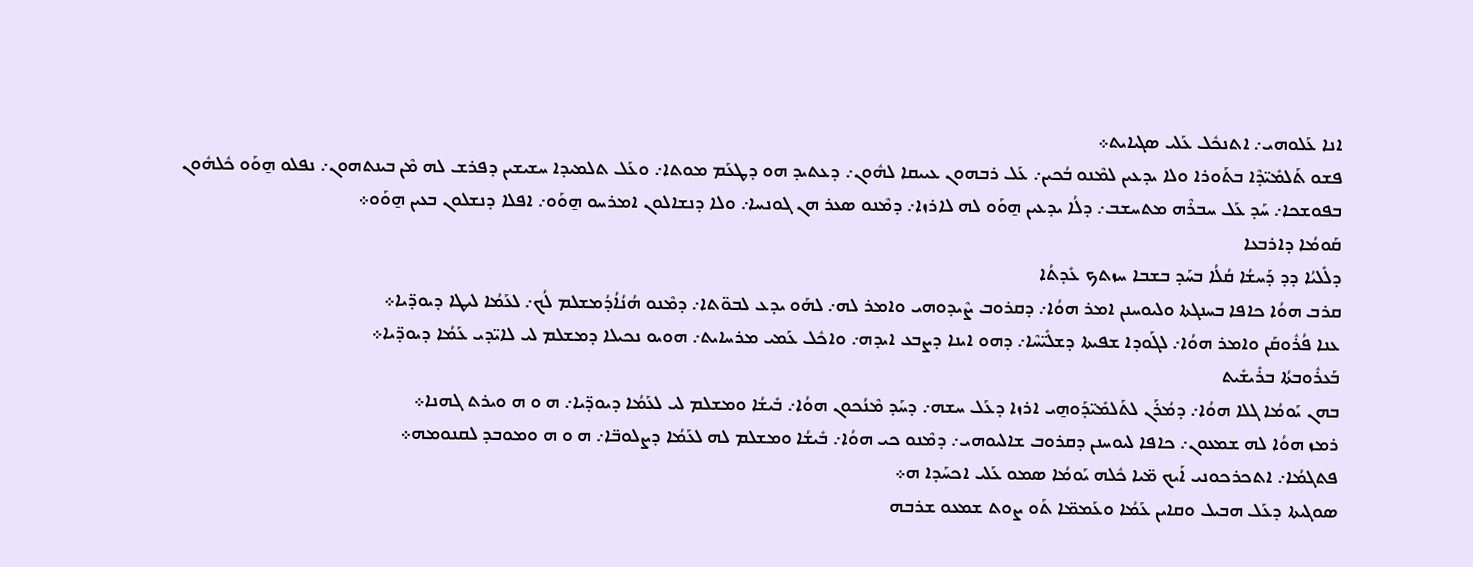ܐܢܐ ܥܰܠܘܗܝ܇ ܐܬܢܟܽܠ ܥܰܠܝ ܣܓܝܐܝܬ܀
ܦܫܘ ܬܰܠܡܺܝ̈ܕܶܐ ܒܬܰܘܪܐ ܘܠܐ ܝܕܥܝܢ ܠܡܶܢܘ ܒܳܟܝܢ܇ ܥܰܠ ܪܒܗܘܢ ܥܝܝܩܐ ܠܗܽܘܢ܇ ܕܥܬܝܕ ܗܘ ܕܛܥܰܡ ܡܘܬܐ܇ ܘܥܰܠ ܬܠܡܝܕܐ ܚܫܝܫܝܢ ܕܦܪܫ ܠܗ ܡܶܢ ܒܝܢܬܗܘܢ܇ ܢܦܠܘ ܗ̱ܘܰܘ ܟܽܠܗܽܘܢ ܒܦܘܫܟܐ܇ ܚܰܕ ܥܰܠ ܚܒܪܶܗ ܡܬܚܫܒ܇ ܕܠܳܐ ܝܕܥܝܢ ܗ̱ܘܰܘ ܠܗ ܠܐܪܙܐ܇ ܕܡܶܢܘ ܣܥܪ ܗܢ ܓܘܢܚܐ܇ ܘܠܐ ܕܢܫܐܠܘܢ ܐܡܪܚܘ ܗ̱ܘܰܘ܇ ܐܦܠܐ ܕܢܫܠܘܢ ܒܥܝܢ ܗ̱ܘܰܘ܀
ܩܰܘܡܳܐ ܕܐܪܒܥܐ
ܕܠܺܠܝܳܐ ܕܕ ܕܰܚܫܳܐ ܩܳܠܳܐ ܒܚܰܕ ܒܫܒܐ ܚܙܬܟ ܥܺܕܬܳܐ
ܩܪܒ ܗܘܳܐ ܟܐܦܐ ܒܚܢܓܬܐ ܘܠܝܘܚܢܢ ܐܡܪ ܗܘܳܐ܇ ܕܩܪܘܒ ܨܶܝܕܘܗܝ ܘܐܡܪ ܠܗ܇ ܠܗܰܘ ܝܕܥ ܠܒܘ̈ܬܐ܇ ܕܡܶܢܘ ܗܳܢܳܐܳܕܳܡܫܠܡ ܠܳܟ܇ ܠܥܰܡܳܐ ܠܝܛܐ ܕܝܘܕ̈ܝܐ܀
ܥܢܐ ܦܳܪܽܘܩܰܢ ܘܐܡܪ ܗܘܳܐ܇ ܠܓܰܘܕܐ ܫܦܝܬܐ ܕܫܠܺܝ̈ܚܶܐ܇ ܕܗܘ ܐܝܢܐ ܕܨܒܥ ܐܝܕܗ܇ ܘܐܟܽܠ ܥܰܡܝ ܡܪܚܐܝܬ܇ ܗܘܝܘ ܢܟܝܠܐ ܕܡܫܠܡ ܠܝ ܠܐܝ̈ܕܝ ܥܰܡܳܐ ܕܝܘܕ̈ܝܐ܀
ܒܰܥܪܽܘܒܬܳܐ ܒܪܺܝܫܺܝܬ
ܒܗܢ ܝܰܘܡܳܐ ܓܠܐ ܗܘܳܐ܇ ܕܡܳܪܰܢ ܠܬܰܠܡܺܝ̈ܕܰܘܗ̱ܝ ܐܪܙܐ ܕܥܰܠ ܚܫܗ܇ ܕܚܰܕ ܡܶܢܳܟܘܢ ܗܘܳܐ܇ ܒܺܝܫܳܐ ܘܡܫܠܡ ܠܝ ܠܥܰܡܳܐ ܕܝܘܕ̈ܝܐ܇ ܗ ܘ ܗ ܘܝܪܬ ܓܗܢܐ܀
ܪܡܙ ܗܘܳܐ ܠܗ ܫܡܥܘܢ܇ ܟܐܦܐ ܠܝܘܚܢܢ ܕܩܪܘܒ ܫܐܠܝܘܗܝ܇ ܕܡܶܢܘ ܟܝ ܗܘܳܐ܇ ܒܺܝܫܳܐ ܘܡܫܠܡ ܠܗ ܠܥܰܡܳܐ ܕܨܠܘܒ̈ܐ܇ ܗ ܘ ܗ ܘܡܘܒܕ ܠܩܢܘܡܗ܀
ܦܬܓܡܳܐ܇ ܐܬܟܪܟܘܢܝ ܐܰܝܟ ܡ̈ܝܐ ܟܽܠܗ ܝܰܘܡܳܐ ܣܡܘ ܥܰܠܝ ܐܟܚܰܕܐ ܗ܀
ܣܘܓܝܬܐ ܕܥܰܠ ܗܒܝܠ ܘܩܐܝܢ ܥܰܡܳܐ ܘܥܰܡܡ̈ܐ ܬܰܘ ܨܘܬ ܫܡܥܘ ܫܪܒܗ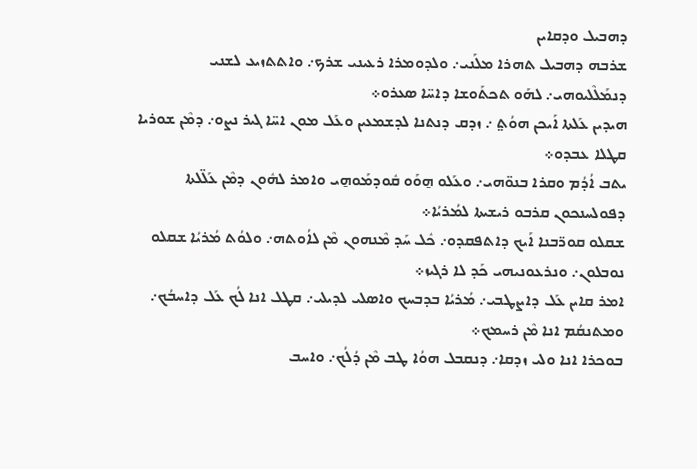ܕܗܒܝܠ ܘܕܩܐܝܢ
ܫܪܒܗ ܕܗܒܝܠ ܬܗܪܐ ܡܠܰܢܝ܇ ܘܠܕܘܡܪܐ ܪܥܝܢܝ ܫܪܟ܇ ܘܐܬܬܙܝܥ ܠܫܢܝ ܕܢܡܰܠܶܠܝܘܗܝ܇ ܠܗܰܘ ܬܟܬܰܘܫܐ ܕܐܚ̈ܐ ܣܥܪܘ܀
ܗܝܕܝܢ ܥܰܠܬܐ ܐܰܝܟܢ ܗܘܳܬ݀ ܇ ܙܕܩ ܕܢܬܢܐ ܠܕܫܡܥܝܢ ܘܥܰܠ ܡܘܢ ܐܚ̈ܐ ܓܝܪ ܢܨܘ܇ ܕܡܶܢ ܫܘܪܝܐ ܩܛܠܐ ܥܒܕܘ܀
ܝܬܒ ܐܳܕܳܡ ܘܩܪܐ ܒܢܘ̈ܗܝ܇ ܘܥܰܠܘ ܗ̱ܘܰܘ ܩܽܘܕܡܰܘܗ̱ܝ ܘܐܡܪ ܠܗܽܘܢ ܕܡܶܢ ܥܰܠ̈ܠܬܐ ܕܦܘܠܚܢܟܘܢ ܩܪܒܘ ܪܝܫܝܬܐ ܠܡܳܪܝܳܐ܀
ܫܩܠܘ ܩܘܪ̈ܒܢܐ ܐܰܝܟ ܕܐܬܦܩܕܘ܇ ܟܽܠ ܚܰܕ ܡܶܢܗܘܢ ܡܶܢ ܠܐܳܘܬܗ܇ ܘܠܘܳܬ ܡܳܪܝܳܐ ܫܩܠܘ ܢܘܒܠܘܢ܇ ܘܢܪܥܘܢܝܗܝ ܟܰܕ ܠܐ ܪܓܝܙ܀
ܐܡܪ ܩܐܝܢ ܥܰܠ ܕܐܨܛܒܝ܇ ܡܳܪܝܳܐ ܒܕܒܚܟ ܘܐܣܠܝ ܠܕܝܠܝ܇ ܩܛܠ ܐܢܐ ܠܳܟ ܥܰܠ ܕܐܚܒܳܟ܇ ܘܡܬܢܩܳܡ ܐܢܐ ܡܶܢ ܪܚܡܟ܀
ܒܘܟܪܐ ܐܢܐ ܘܠܝ ܙܕܩܐ܇ ܕܢܩܒܠ ܗܘܳܐ ܛܒ ܡܶܢ ܕܳܠܳܟ܇ ܘܐܚܒ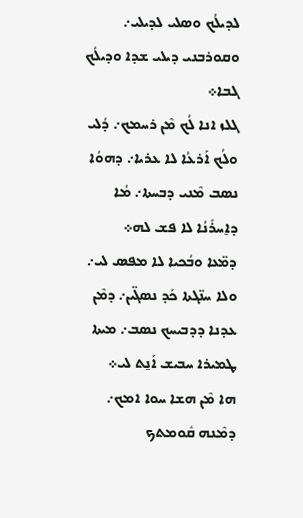ܠܕܝܠܳܟ ܘܣܠܝ ܠܕܝܠܝ܇ ܘܩܘܪܒܢܝ ܕܝܠܝ ܫܕܐ ܘܕܝܠܳܟ ܓܒܐ܀
ܓܠܙ ܐܢܐ ܠܳܟ ܡܶܢ ܪܚܡܟ܇ ܕܳܠܝ ܘܠܳܟ ܐܰܪܥܳܐ ܠܐ ܥܪܝܐ܇ ܕܗܘܳܐ ܢܣܒ ܡܶܢܝ ܕܒܚܬܐ܇ ܡܳܐ ܕܐ̱ܚܪܺܢܳܐ ܠܐ ܦܫ ܠܗ܀
ܕܡ̈ܥܐ ܘܒܳܟܝܐ ܠܐ ܡܦܣ ܠܝ܇ ܘܠܐ ܚܢ̈ܓܬܐ ܟܰܕ ܢܣܓ̈ܝܢ܇ ܕܡܶܢ ܥܕܢܐ ܕܕܒܝܚܟ ܢܣܒ܇ ܡܝܬܐ ܛܡܝܪܐ ܚܒܝܫ ܐܰܢ̱ܬ ܠܝ܀
ܗܐ ܡܶܢ ܗܫܐ ܚܘܐ ܐܡܟ܇ ܕܡܶܢܗ ܩܽܘܡܬܟ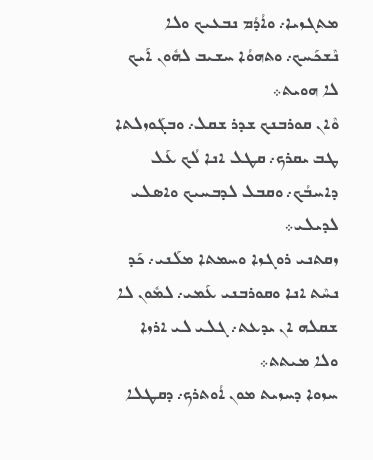ܡܬܓܙܝܐ܇ ܘܐܳܕܳܡ ܢܒܥܝܟ ܘܠܐ ܢܶܫܟܰܚܟ܇ ܘܬܗܘܳܐ ܚܫܝܒ ܠܗܽܘܢ ܐܰܝܟ ܠܐ ܗܘܝܬ܀
ܘܶܐܢ ܩܘܪܒܢܟ ܫܕܪ ܫܩܠ܇ ܘܒܓܰܘܙܠܬܐ ܛܒ ܝܩܪܟ܇ ܩܛܠ ܐܢܐ ܠܳܟ ܥܰܠ ܕܐܚܒܳܟ܇ ܘܩܒܠ ܠܕܒܚܝܟ ܘܐܣܠܝ ܠܕܝܠܝ܀
ܙܩܬܢܝ ܪܘܓܙܐ ܘܚܡܬܐ ܡܠܰܢܝ܇ ܟܰܕ ܢܚܶܬ ܐܢܐ ܘܩܘܪܒܢܝ ܥܰܡܝ܇ ܠܡܽܘܢ ܠܐ ܫܩܠܗ ܐܢ ܝܕܥܬ܇ ܓܠܝ ܠܝ ܐܪܙܐ ܘܠܐ ܡܝܬܬ܀
ܚܙܘܐ ܕܚܙܝܬ ܡܘܢ ܐܳܘܬܪܟ܇ ܕܩܛܠܐ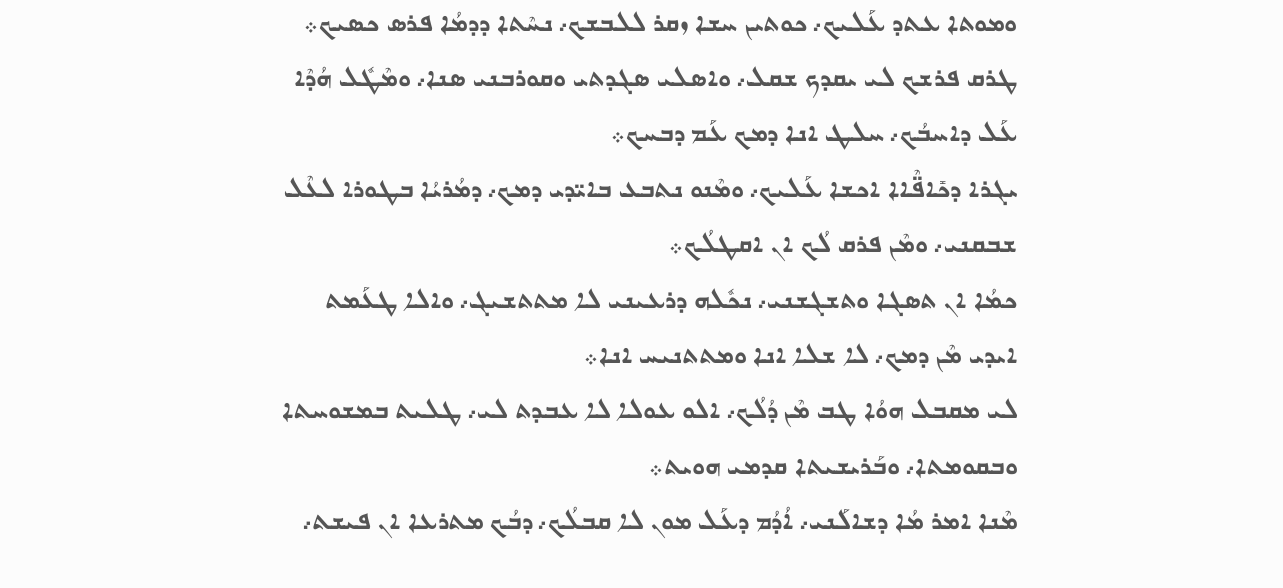ܘܡܘܬܐ ܥܬܕ ܥܰܠܝܟ܇ ܟܘܬܝܢ ܚܫܐ ܙܩܪ ܠܠܒܫܟ܇ ܢܚܶܬܐ ܕܕܡܳܐ ܦܪܣ ܟܣܝܟ܀
ܛܪܩ ܦܪܫܟ ܠܝ ܝܩܕܟ ܫܩܠ܇ ܘܐܣܠܝ ܣܓܕܬܝ ܘܩܘܪܒܢܝ ܣܢܐ܇ ܘܡܶܛܽܠ ܗܳܕܶܐ ܥܰܠ ܕܐܚܒܳܟ܇ ܚܠܛ ܐܢܐ ܕܡܟ ܥܰܡ ܕܒܚܟ܀
ܝܓܪܐ ܕܟܺܐܦ̈ܶܐܐ ܐܟܫܐ ܥܰܠܝܟ܇ ܘܡܶܢܘ ܢܬܒܥ ܒܐܝ̈ܕܝ ܕܡܟ܇ ܕܡܳܪܝܳܐ ܒܛܘܪܐ ܠܥܶܠ ܫܒܩܢܝ܇ ܘܡܶܢ ܦܪܩ ܠܳܟ ܐܢ ܐܩܛܠܳܟ܀
ܟܡܳܐ ܐܢ ܬܣܓܐ ܘܬܫܓܫܢܝ܇ ܢܟܽܠܗ ܕܪܥܝܢܝ ܠܐ ܡܬܬܫܝܓ܇ ܘܐܠܐ ܛܥܰܡܬ ܐܝܕܝ ܡܶܢ ܕܡܟ܇ ܠܐ ܫܠܐ ܐܢܐ ܘܡܬܬܢܝܚ ܐܢܐ܀
ܠܝ ܡܩܒܠ ܗܘܳܐ ܛܒ ܡܶܢ ܕܳܠܳܟ܇ ܐܠܘ ܥܘܠܐ ܠܐ ܥܒܕܬ ܠܝ܇ ܛܠܝܬ ܒܡܫܘܚܬܐ ܘܒܩܘܡܬܐ܇ ܘܒܰܪܝܫܝܬܐ ܩܕܡܝ ܗܘܝܬ܀
ܡܶܢܐ ܐܡܪ ܡܳܐ ܕܫܐܠܰܢܝ܇ ܐܳܕܳܡ ܕܥܰܠ ܡܘܢ ܠܐ ܩܒܠܳܟ܇ ܕܒܳܟ ܡܬܪܥܐ ܐܢ ܦܝܫܬ܇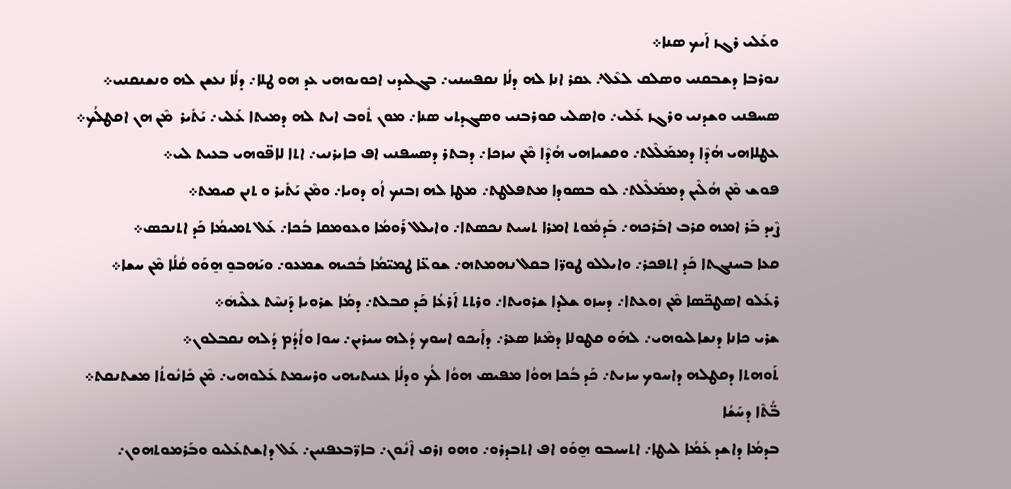ܘܥܰܠܝ ܪܓܙ ܐܰܝܟ ܣܢܐ܀
ܢܘܪܒܐ ܕܫܒܩܢܝ ܘܣܠܩ ܠܥܶܠ܇ ܥܩܪ ܐܢܐ ܠܗ ܕܠܳܐ ܢܩܦܚܢܝ܇ ܒܓܠܝܕܝ ܐܟܘܝܘܗܝ ܥܕ ܗܘ ܛܠܐ܇ ܕܠܳܐ ܢܥܫܢ ܠܗ ܘܢܫܢܩܢܝ܀
ܣܚܦܢܝ ܘܫܕܢܝ ܘܪܓܙ ܥܰܠܝ܇ ܘܐܣܠܝ ܩܘܪܒܢܝ ܘܣܓܕܬܝ ܣܢܐ܇ ܡܘܢ ܬܽܘܒ ܐܝܬ ܠܗ ܕܡܝܬܐ ܥܰܠܝ܇ ܝܰܬܺܝܪ  ܡܶܢ ܗܢ ܐܩܛܠܳܟ܀
ܥܛܠܐܗܝ ܗܳܕܶܐ ܕܡܡܰܠܶܠܬ܇ ܘܩܫܝܐܗܝ ܗܳܕܶܐ ܡܶܢ ܢܝܙܟܐ܇ ܕܒܬܪ ܕܣܚܦܢܝ ܐܦ ܟܐܝܪܢܝ܇ ܐܬܐ ܠܐܦ̈ܘܗܝ ܒܥܝܬ ܠܝ܀
ܦܘܫ ܡܶܢ ܗܳܠܶܝܢ ܕܡܡܰܠܶܠܬ܇ ܠܘ ܒܣܘܕܐ ܡܬܦܠܛܬ܇ ܡܛܐ ܠܗ ܙܒܢܟ ܐܳܘ ܕܘܝܐ܇ ܘܡܶܢ ܝܰܬܺܝܪ ܘ ܬܢܢ ܩܝܡܬ܀
ܨܶܝܕ ܒܰܪ ܐܡܗ ܩܪܒ ܐܒܰܪܟܗ܇ ܒܰܕܡܽܘܬ ܐܡܪܐ ܬܚܝܬ ܢܟܣܬܐ܇ ܘܐܝܠܠ ܪܰܘܡܳܐ ܘܥܘܡܩܐ ܒܳܟܐ܇ ܥܰܠ ܬܡܝܡܳܐ ܟܰܕ ܐܬܢܟܣ܀
ܩܥܐ ܒܚܢܓܬܐ ܟܰܕ ܐܬܦܟܪ܇ ܘܐܝܠܠܘ ܛܘܪ̈ܐ ܒܩܠ ܢܗܡܬܗ܇ ܫܘܥ̈ܐ ܛܡܝ̈ܡܳܐ ܒܳܟܝܗ ܫܡܥܘ܇ ܘܝܰܗܒܘ̱ ܗ̱ܘܰܘ ܩܳܠܳܐ ܡܶܢ ܚܫܐ܀
ܪܥܰܠܘ ܐܣܛܟ̈ܣܐ ܡܶܢ ܙܘܥܬܐ܇ ܕܚܙܘ ܫܠܕܐ ܫܪܘܝܬܐ܇ ܘܪܬܬ ܐܰܪܥܳܐ ܟܰܕ ܩܒܠܬ܇ ܕܡܳܐ ܫܪܘܝܐ ܕܰܢܚܶܬ ܥܠܶܝܗܿ܀
ܫܪܝ ܟܐܢܐ ܕܢܫܐܠܝܘܗܝ܇ ܠܗܰܘ ܩܛܘܠܐ ܕܡܶܢܐ ܣܥܪ܇ ܕܐܰܝܟܘ ܐܚܘܟ ܕܳܠܗ ܚܝܪܝܢ܇ ܚܘܐ ܘܐܳܕܳܡ ܕܳܠܗ ܢܩܒܠܘܢ܀
ܬܰܘܗܬܐ ܕܩܛܠܗ ܕܐܚܘܟ ܚܙܝܬ܇ ܟܰܕ ܒܳܟܐ ܗܘܳܐ ܡܦܝܣ ܗܘܳܐ ܠܳܟ ܘܕܠܳܐ ܥܢܝܬܝܗܝ ܘܪܚܡܬ ܥܰܠܘܗܝ܇ ܡܶܢ ܟܺܐܢܽܘܬܳܐ ܡܫܬܢܩܬ܀
ܒ̈ܳܬܶܐ ܕܚܰܫܳܐ
ܒܕܡܳܐ ܕܐܫܕ ܥܰܡܳܐ ܠܝܛܐ܇ ܐܬܚܝܒܘ ܗ̱ܘܰܘ ܐܦ ܐܬܒܕܪܘ܇ ܘܗܘ ܙܪܩ ܐܶܢܽܘܢ܇ ܒܐܪ̈ܒܥܦܢܝܢ܇ ܥܰܠ ܕܐܫܬܥܰܠܝܘ ܘܒܰܪܡܘܬܗܘܢ܇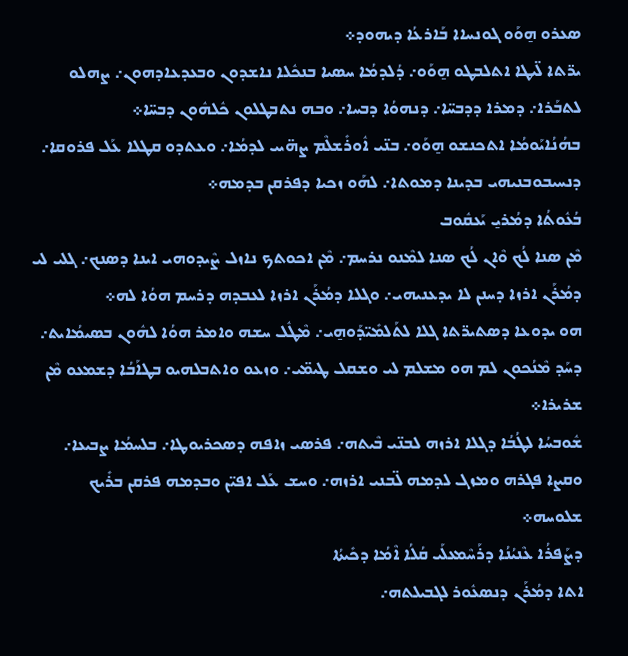ܣܥܪܘ ܗ̱ܘܰܘ ܓܘܢܚܐܐ ܒܰܐܪܥܳܐ ܕܝܗܘܕ܀
ܝܪ̈ܬܐ ܠ̈ܝܛܐ ܐܬܠܒܛܘ ܗ̱ܘܰܘ܇ ܕܳܠܕܡܳܐ ܚܣܝܐ ܒܢܟܽܠܐ ܢܐܫܕܘܢ ܘܒܥܕܥܐܕܗܘܢ܇ ܨܗܠܘ ܠܬܒܰܪܐ܇ ܕܡܪܐ ܕܕܒܚ̈ܐ܇ ܕܢܗܘܳܐ ܕܒܚܐ܇ ܘܒܗ ܢܬܒܛܠܘܢ ܟܽܠܗܽܘܢ ܕܒܚ̈ܐ܀
ܒܗܳܢܳܐܝܰܘܡܳܐ ܐܬܟܢܫܘ ܗ̱ܘܰܘ܇ ܒܢ̈ܝ ܐܽܘܪܺܫܠܶܡ ܨܗ̈ܝܝ ܠܕܡܳܐ܇ ܘܥܬܕܘ ܩܛܠܐ ܥܰܠ ܦܪܘܩܐ܇ ܕܢܚܝܒܘܒܢܝܗܝ ܒܕܝܢܐ ܕܡܘܬܐ܇ ܠܗܰܘ ܙܟܝܐ ܕܦܪܩܢ ܒܕܡܗ܀
ܒܳܥܽܘܬܳܐ ܕܡܳܪܝ̱ ܝܰܥܩܽܘܒ
ܡܶܢ ܣܢܐ ܠܳܟ ܘܶܐܢ ܠܳܟ ܣܢܐ ܠܡܶܢܘ ܢܪܚܡ܇ ܡܶܢ ܐܟܘܬܟ ܢܐܙܠ ܨܶܝܕܘܗܝ ܐܝܢܐ ܕܣܢܟ܇ ܓܠܝ ܠܝ ܕܡܳܪܰܢ ܐܪܙܐ ܕܚܢܢ ܠܐ ܝܕܥܢܝܗܝ܇ ܘܓܠܐ ܕܡܳܪܰܢ ܐܪܙܐ ܠܥܒܕܗ ܕܪܚܡ ܗܘܳܐ ܠܗ܀
ܗܘ ܝܕܘܥܐ ܕܣܬܝܪ̈ܬܐ ܓܠܐ ܠܬܰܠܡܺܝ̈ܕܰܘܗ̱ܝ܇ ܡܶܛܽܠ ܚܫܗ ܘܐܡܪ ܗܘܳܐ ܠܗܽܘܢ ܒܣܝܡܳܐܝܬ܇ ܕܚܰܕ ܡܶܢܳܟܘܢ ܠܡ ܗܘ ܡܫܠܡ ܠܝ ܘܫܩܠ ܛܝܡ̈ܝ܇ ܘܙܥܘ ܘܐܬܒܠܗܝܘ ܒܛܐܰܒܳܐ ܕܫܡܥܘ ܡܶܢ ܫܪܝܪܐ܀
ܫܽܘܒܚܳܐ ܠܛܳܒܳܐ ܕܓܠܐ ܐܪܙܗ ܠܒܢ̈ܝ ܒܶܝܬܗ܇ ܦܪܣܝ ܙܐܦܗ ܕܣܟܪܝܘܛܐ܇ ܒܠܚܡܳܐ ܨܒܝܥܐ܇ ܘܩܨܐ ܦܓܪܗ ܘܡܙܓ ܠܕܡܗ ܠ̈ܒܢܝ ܐܪܙܗ܇ ܘܚܫ ܥܰܠ ܐܦܝ̈ܢ ܘܒܕܡܗ ܦܪܩܢ ܒܪܺܝܟ ܫܠܘܚܗ܀
ܕܨܰܦܪܳܐ ܥܶܢܝܳܢܳܐ ܕܪܰܚܶܡܥܠܰܝ ܩܳܠܳܐ ܐܶܡܳܐ ܕܟܺܝܬܳܐ
ܐܬܐ ܕܡܳܪܰܢ ܕܢܣܥܽܘܪ ܠܓܒܝܠܬܗ܇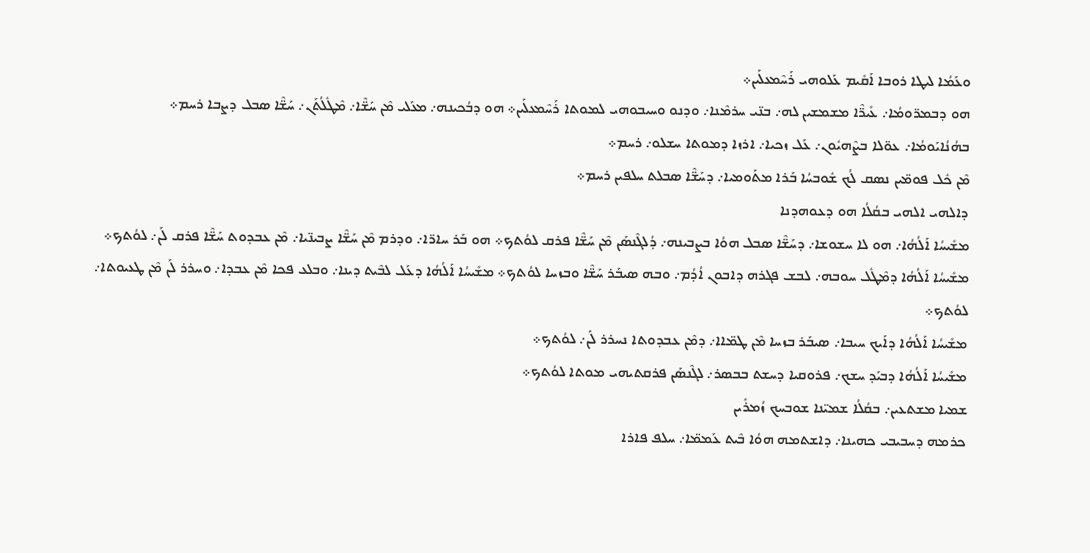ܘܥܰܡܳܐ ܠܝܛܐ ܪܘܒܐ ܐܰܩܺܝܡ ܥܰܠܘܗܝ ܪܰܚܶܡܥܠܰܝܢ܀
ܗܘ ܕܒܡܪ̈ܘܡܳܐ܇ ܥܺܝܪ̈ܶܐ ܡܫܡܫܝܢ ܠܗ܇ ܒܢ̈ܝ ܚܪܡܶܢܐ܇ ܘܕܢܘ ܘܚܝܒܘܗܝ ܠܡܘܬܐ ܪܰܚܶܡܥܠܰܝܢ܀ ܗܘ ܕܒܳܟܝܢܗ܇ ܡܥܰܠܝ ܡܶܢ ܚܰܫ̈ܶܐ܇ ܡܶܛܽܠܳܬܰܢ܇ ܚܰܫ̈ܶܐ ܣܒܠ ܕܨܒܐ ܪܚܡ܀
ܒܗܳܢܳܐܝܰܘܡܳܐ܇ ܥܘ̈ܠܐ ܒܨܶܗܝܽܘܢ܇ ܥܰܠ ܙܟܝܐ܇ ܐܪܙܐ ܕܡܘܬܐ ܚܫܠܘ܇ ܪܚܡ܀
ܡܶܢ ܟܽܠ ܦܘܡ̈ܝܢ ܢܣܩ ܠܳܟ ܫܽܘܒܚܳܐ ܒܰܪܐ ܡܬܰܘܡܝܐ܇ ܕܚܰܫ̈ܶܐ ܣܒܠܬ ܚܠܦܝܢ ܪܚܡ܀
ܕܐܠܗܝ ܐܠܗܝ ܒܩܳܠܳܐ ܗܘ ܕܥܘܗܕܢܐ
ܡܫܺܝܚܳܐ ܐܰܠܳܗܳܐ܇ ܗܘ ܠܐ ܚܫܘܫܐ܇ ܕܚܰܫ̈ܶܐ ܣܒܠ ܗܘܳܐ ܒܨܒܝܢܗ܇ ܕܳܠܓܶܢܣܰܢ ܡܶܢ ܚܰܫ̈ܶܐ ܦܪܩ ܠܘܳܬܟ܀ ܗܘ ܒܰܪ ܚܐܪ̈ܐ܇ ܘܕܪܡ ܡܶܢ ܚܰܫ̈ܶܐ ܨܒܝܢ̈ܝܐ܇ ܡܶܢ ܥܒܕܘܬ ܚܰܫ̈ܶܐ ܦܪܩ ܠܰܢ܇ ܠܘܳܬܟ܀
ܡܫܺܝܚܳܐ ܐܰܠܳܗܳܐ ܕܡܶܛܽܠ ܚܘܒܗ܇ ܠܒܫ ܦܓܪܗ ܕܐܒܘܢ ܐܳܕܳܡ܇ ܘܒܗ ܣܝܒܰܪ ܚܰܫ̈ܶܐ ܘܒܙܚܐ ܠܘܳܬܟ܀ ܡܫܺܝܚܳܐ ܐܰܠܳܗܳܐ ܕܥܰܠ ܠܒܶܝܬ ܕܝܢܐ܇ ܘܒܠܥ ܦܟܐ ܡܶܢ ܥܒܕܐ܇ ܘܚܪܪ ܠܰܢ ܡܶܢ ܛܥܝܘܬܐ܇ ܠܘܳܬܟ܀
ܡܫܺܝܚܳܐ ܐܰܠܳܗܳܐ ܕܐܰܝܟ ܚܝܒܐ܇ ܣܝܒܰܪ ܒܙܚܐ ܡܶܢ ܛܡ̈ܐܐ܇ ܕܡܶܢ ܥܒܕܘܬܐ ܢܚܪܪ ܠܰܢ܇ ܠܘܳܬܟ܀
ܡܫܺܝܚܳܐ ܐܰܠܳܗܳܐ ܕܒܝܰܕ ܚܫܟ܇ ܦܪܘܩܝܐ ܕܚܫܬ ܒܒܣܪ܇ ܠܓܶܢܣܰܢ ܦܪܩܬܝܗܝ ܡܘܬܐ ܠܘܳܬܟ܀
ܫܡܝܐ ܡܫܬܥܝܢ܇ ܒܩܳܠܳܐ ܫܡܝ̈ܢܐ ܫܘܒܚܟ ܙܳܡܪܺܝܢ
ܟܪܡܗ ܕܚܒܝܒܝ ܟܗܝܢܐ܇ ܕܐܫܬܡܗ ܗܘܳܐ ܒܶܝܬ ܥܰܡܡ̈ܐ܇ ܚܠܦ ܦܐܪܐ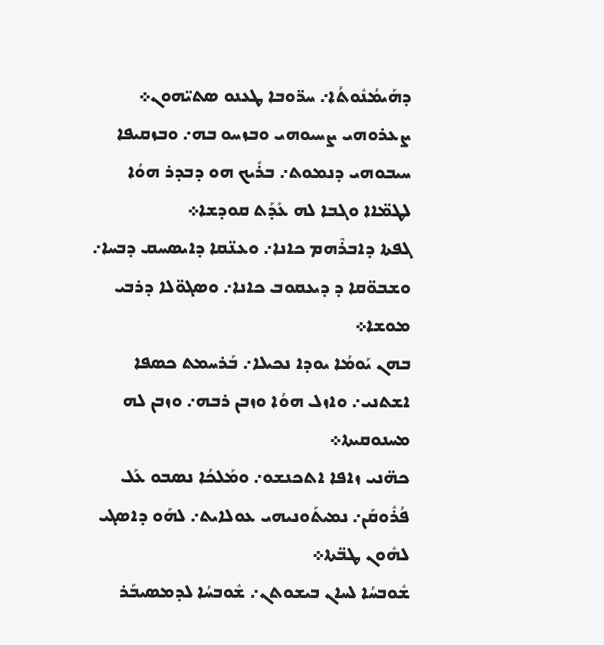ܕܗܰܝܡܳܢܽܘܬܳܐ܇ ܚܪ̈ܘܒܐ ܛܥܢܘ ܣܬܝ̈ܗܘܢ܀
ܨܥܪܘܗܝ ܨܚܝܘܗܝ ܘܒܙܚܘ ܒܗ܇ ܘܒܙܩܝܦܐ ܚܝܒܘܗܝ ܕܢܡܘܬ܇ ܒܪܺܝܟ ܗܘ ܕܒܕܪ ܗܘܳܐ ܠܛܡ̈ܐܐ ܘܓܒܐ ܠܗ ܥܺܕܰܬ ܩܘܕܫܐ܀
ܓܦܬܐ ܕܐܒܪܶܗܡ ܟܐܢܐ܇ ܘܥܢ̈ܩܐ ܕܐܝܣܚܩ ܕܒܚܐ܇ ܘܫܒܘ̈ܩܐ ܕ ܕܝܥܩܘܒ ܟܐܢܐ܇ ܘܣܓܘ̈ܠܐ ܕܪܒܝ ܡܘܫܐ܀
ܒܗܢ ܝܰܘܡܳܐ ܝܘܕܐ ܢܟܝܠܐ܇ ܒܰܪܚܡܬ ܟܣܦܐ ܐܫܬܢܝ܇ ܘܐܙܠ ܗܘܳܐ ܘܙܒܢ ܪܒܗ܇ ܘܙܒܢ ܠܗ ܡܚܢܘܩܝܬܐ܀
ܟܗ̈ܢܝ ܙܐܦܐ ܐܬܟܢܫܘ܇ ܘܡܰܠܟܳܐ ܢܣܒܘ ܥܰܠ ܦܳܪܽܘܩܰܢ܇ ܢܡܝܬܰܘܢܝܗܝ ܥܘܠܐܝܬ܇ ܠܗܰܘ ܕܐܣܓܝ ܠܗܽܘܢ ܛܒ̈ܬܐ܀
ܫܽܘܒܚܳܐ ܠܚܐܢ ܒܝܫܘܬܢ܇ ܫܽܘܒܚܳܐ ܠܕܡܣܝܒܰܪ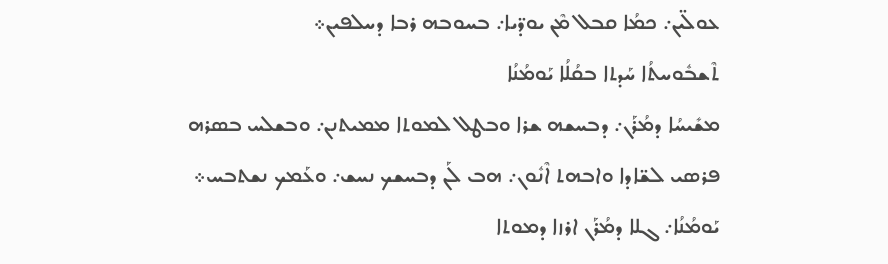ܥܘܠ̈ܝܢ܇ ܟܡܳܐ ܩܒܠ ܡܶܢ ܝܘܕ̈ܝܐ܇ ܒܚܘܒܗ ܪܒܐ ܕܚܠܦܝܢ܀
ܬܶܫܒܽܘܚܬܳܐ ܚܰܕܬܐ ܒܩܳܠܳܐ ܝܰܘܡܳܢܳܐ
ܡܫܺܝܚܳܐ ܕܡܳܪܰܢ܇ ܕܒܚܫܗ ܫܪܐ ܘܒܛܠ ܠܡܘܬܐ ܡܡܝܬܢܢ܇ ܘܒܫܠܚ ܒܣܪܗ ܦܪܣܝ ܠܫ̈ܐܕܐ ܘܐܒܗܬ ܐܶܢܽܘܢ܇ ܗܒ ܠܰܢ ܕܒܚܫܟ ܢܚܫ܇ ܘܥܰܡܟ ܢܫܬܒܚ܀
ܝܰܘܡܳܢܳܐ܇ ܓܠܐ ܕܡܳܪܰܢ ܐܪܙܐ ܕܡܘܬܐ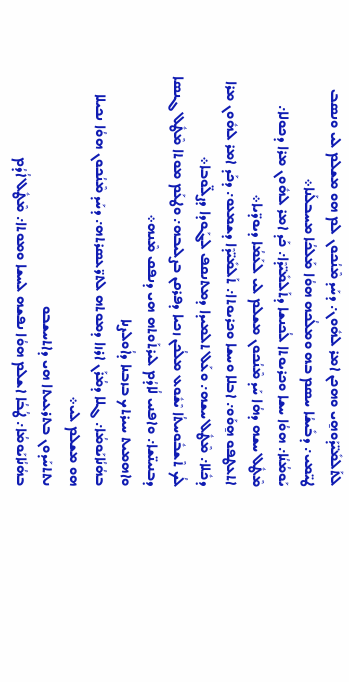ܠܬܰܠܡܺܝ̈ܕܰܘܗ̱ܝ ܘܗܟܢ ܐܡܪ ܠܗܽܘܢ܇ ܕܚܰܕ ܡܶܢܳܟܘܢ ܠܡ ܗܘ ܡܫܠܡ ܠܝ ܘܢܣܒ ܛܝ̈ܡܝ܇ ܕܒܺܝܫܳܐ ܚܣܡ ܒܗ ܘܡܠܳܟܗ ܗܘܳܐ ܡܰܠܟܳܐ ܡܚܒܠܰܢܐ܀
ܝܰܘܡܳܢܳܐ܇ ܗܘܳܐ ܚܫܐ ܘܟܪܝܘܬܐ ܠܳܟܢܫܐ ܕܬܰܠܡܺܝ̈ܕܶܐ܇ ܟܰܕ ܐܡܪ ܠܗܽܘܢ ܡܪܐ ܕܟܘܠܐ܇ ܡܶܛܽܠ ܚܫܗ ܕܗܳܐ ܚܰܕ ܡܶܢܳܟܘܢ ܡܫܠܡ ܠܝ ܠܥܰܡܳܐ ܕܝܘܕ̈ܝܐ܀
ܐܬܥܛܦܘ ܗ̱ܘܰܘ܇ ܐܒܠܐ ܘܚܫܐ ܘܟܪܝܘܬܐ܇ ܬܰܠܡܺܝ̈ܕܶܐ ܕܫܡܥܘ܇ ܕܟܰܕ ܐܡܪ ܠܗܽܘܢ ܡܪܐ ܕܟܽܠܐ܇ ܡܶܛܽܠ ܚܫܗ܇ ܘܥܰܠ ܬܠܡܝܕܐ ܕܡܬܢܩܦ ܠܓܰܘܕܐ ܕܨܠ̈ܘܒܐ܀
ܠܳܟ ܬܶܫܒܽܘܚܬܳܐ ܝܶܫܽܘܥ ܡܠܳܟܢ ܙܟܝܐ ܕܦܪܩܢ ܒܨܠܝܒܗ܇ ܘܛܥܰܡ ܡܘܬܐ ܡܶܛܽܠ ܓܢܣܐ ܕܒܢܝܢ̈ܫܐ܇ ܘܐܦܢܝ ܠܳܐܕܳܡ ܠܝܪܬܰܘܬܗ ܗܝ ܕܢܦܩ ܡܶܢܗ܀
ܘܐܗܡܝܬ ܚܝܪܬܟ ܒܙܒܢܐ ܕܐܳܘܠܨܢܐ
ܒܗܳܢܳܐܝܰܘܡܳܐ܇ ܓܠܐ ܕܡܳܪܰܢ ܐܪܙܐ ܕܡܘܬܗ ܠܬܪ̈ܥܣܪܬܗ܇ ܕܚܰܕ ܡܶܢܳܟܘܢ ܗܘܳܐ ܢܟܝܠܐ ܗܘ ܡܫܠܡ ܠܝ܀
ܢܬܬܚܰܕܘܢ ܒܬܪܥܝܬܐ ܗܝ ܕܐܬܚܫܒܘ
ܒܗܳܢܳܐܝܰܘܡܳܐ܇ ܛܳܒܳܐ ܐܫܠܡ ܗܘܳܐ ܢܦܫܗ ܠܚܫܐ ܘܡܘܬܐ܇ ܡܶܛܽܠ ܐܳܕܳܡ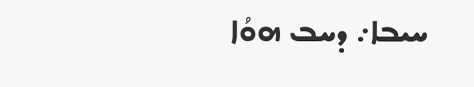ܚܝܒܐ܇ ܕܚܒ ܗܘܳܐ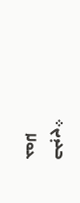ܒܥܕܝܢ܀
ܥܘܠܐ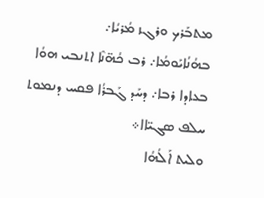ܡܬܒܰܪܟ ܘܪܓܙ ܡܳܪܝܳܐ܇
ܒܗܳܢܳܐܝܰܘܡܳܐ܇ ܪܒ ܟܳܗ̈ܢܶܐ ܐܬܢܒܝ ܗܘܳܐ ܒܥܐܕܐ ܪܒܐ܇ ܕܚܰܕ ܓܰܒܪܳܐ ܦܩܚ ܕܢܡܘܬ ܚܠܦ ܣܓܝ̈ܐܐ܀
ܘܠܝܬ ܐܰܠܳܗܳܐ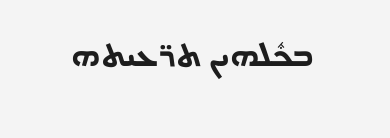ܒܟܽܠܗܝܢ ܬܪ̈ܥܝܬܗ